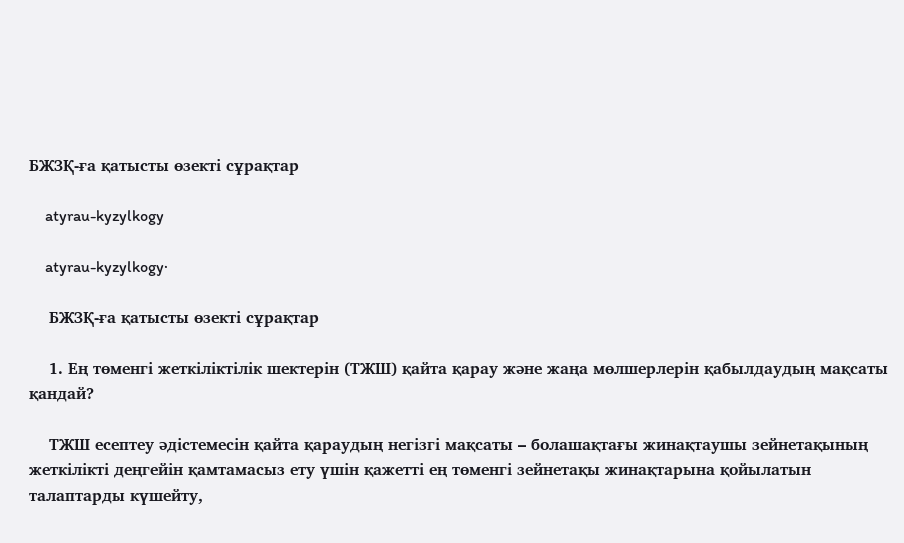БЖЗҚ-ға қатысты өзекті сұрақтар

    atyrau-kyzylkogy

    atyrau-kyzylkogy·

    БЖЗҚ-ға қатысты өзекті сұрақтар

    1. Ең төменгі жеткіліктілік шектерін (ТЖШ) қайта қарау және жаңа мөлшерлерін қабылдаудың мақсаты қандай?

    ТЖШ есептеу әдістемесін қайта қараудың негізгі мақсаты – болашақтағы жинақтаушы зейнетақының жеткілікті деңгейін қамтамасыз ету үшін қажетті ең төменгі зейнетақы жинақтарына қойылатын талаптарды күшейту,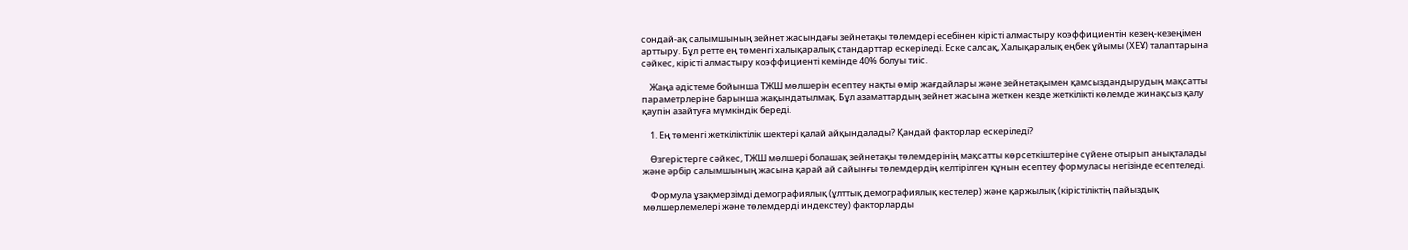сондай-ақ салымшының зейнет жасындағы зейнетақы төлемдері есебінен кірісті алмастыру коэффициентін кезең-кезеңімен арттыру. Бұл ретте ең төменгі халықаралық стандарттар ескеріледі. Еске салсақ, Халықаралық еңбек ұйымы (ХЕҰ) талаптарына сәйкес, кірісті алмастыру коэффициенті кемінде 40% болуы тиіс.

    Жаңа әдістеме бойынша ТЖШ мөлшерін есептеу нақты өмір жағдайлары және зейнетақымен қамсыздандырудың мақсатты параметрлеріне барынша жақындатылмақ. Бұл азаматтардың зейнет жасына жеткен кезде жеткілікті көлемде жинақсыз қалу қаупін азайтуға мүмкіндік береді.

    1. Ең төменгі жеткіліктілік шектері қалай айқындалады? Қандай факторлар ескеріледі?

    Өзгерістерге сәйкес, ТЖШ мөлшері болашақ зейнетақы төлемдерінің мақсатты көрсеткіштеріне сүйене отырып анықталады және әрбір салымшының жасына қарай ай сайынғы төлемдердің келтірілген құнын есептеу формуласы негізінде есептеледі.

    Формула ұзақмерзімді демографиялық (ұлттық демографиялық кестелер) және қаржылық (кірістіліктің пайыздық мөлшерлемелері және төлемдерді индекстеу) факторларды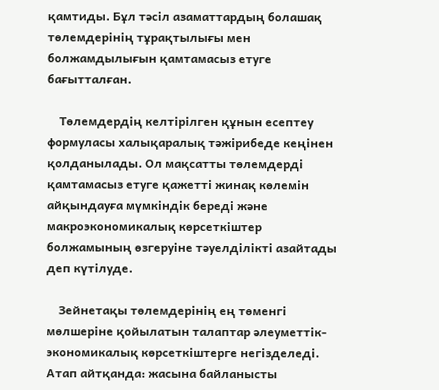қамтиды. Бұл тәсіл азаматтардың болашақ төлемдерінің тұрақтылығы мен болжамдылығын қамтамасыз етуге бағытталған.

    Төлемдердің келтірілген құнын есептеу формуласы халықаралық тәжірибеде кеңінен қолданылады. Ол мақсатты төлемдерді қамтамасыз етуге қажетті жинақ көлемін айқындауға мүмкіндік береді және макроэкономикалық көрсеткіштер болжамының өзгеруіне тәуелділікті азайтады деп күтілуде.

    Зейнетақы төлемдерінің ең төменгі мөлшеріне қойылатын талаптар әлеуметтік-экономикалық көрсеткіштерге негізделеді. Атап айтқанда: жасына байланысты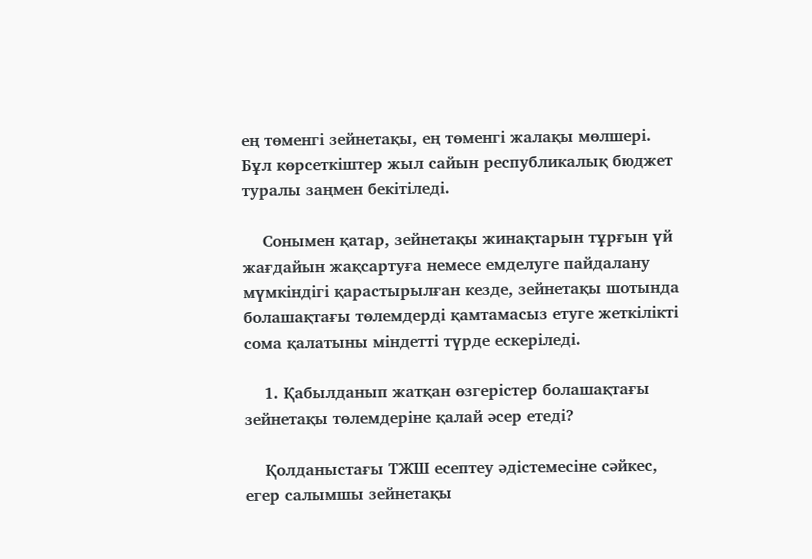ең төменгі зейнетақы, ең төменгі жалақы мөлшері. Бұл көрсеткіштер жыл сайын республикалық бюджет туралы заңмен бекітіледі.

    Сонымен қатар, зейнетақы жинақтарын тұрғын үй жағдайын жақсартуға немесе емделуге пайдалану мүмкіндігі қарастырылған кезде, зейнетақы шотында болашақтағы төлемдерді қамтамасыз етуге жеткілікті сома қалатыны міндетті түрде ескеріледі.

    1. Қабылданып жатқан өзгерістер болашақтағы зейнетақы төлемдеріне қалай әсер етеді?

    Қолданыстағы ТЖШ есептеу әдістемесіне сәйкес, егер салымшы зейнетақы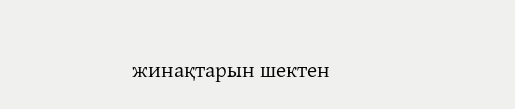жинақтарын шектен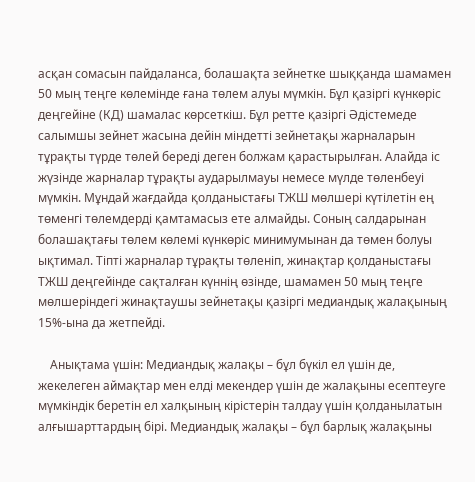асқан сомасын пайдаланса, болашақта зейнетке шыққанда шамамен 50 мың теңге көлемінде ғана төлем алуы мүмкін. Бұл қазіргі күнкөріс деңгейіне (КД) шамалас көрсеткіш. Бұл ретте қазіргі Әдістемеде салымшы зейнет жасына дейін міндетті зейнетақы жарналарын тұрақты түрде төлей береді деген болжам қарастырылған. Алайда іс жүзінде жарналар тұрақты аударылмауы немесе мүлде төленбеуі мүмкін. Мұндай жағдайда қолданыстағы ТЖШ мөлшері күтілетін ең төменгі төлемдерді қамтамасыз ете алмайды. Соның салдарынан болашақтағы төлем көлемі күнкөріс минимумынан да төмен болуы ықтимал. Тіпті жарналар тұрақты төленіп, жинақтар қолданыстағы ТЖШ деңгейінде сақталған күннің өзінде, шамамен 50 мың теңге мөлшеріндегі жинақтаушы зейнетақы қазіргі медиандық жалақының 15%-ына да жетпейді.

    Анықтама үшін: Медиандық жалақы – бұл бүкіл ел үшін де, жекелеген аймақтар мен елді мекендер үшін де жалақыны есептеуге мүмкіндік беретін ел халқының кірістерін талдау үшін қолданылатын алғышарттардың бірі. Медиандық жалақы – бұл барлық жалақыны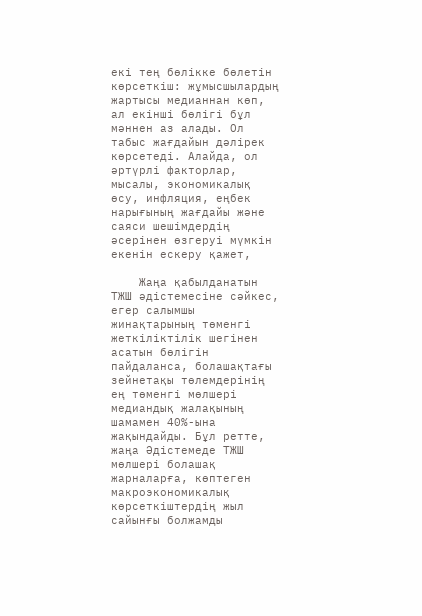екі тең бөлікке бөлетін көрсеткіш: жұмысшылардың жартысы медианнан көп, ал екінші бөлігі бұл мәннен аз алады. Ол табыс жағдайын дәлірек көрсетеді. Алайда, ол әртүрлі факторлар, мысалы, экономикалық өсу, инфляция, еңбек нарығының жағдайы және саяси шешімдердің әсерінен өзгеруі мүмкін екенін ескеру қажет,

    Жаңа қабылданатын ТЖШ әдістемесіне сәйкес, егер салымшы жинақтарының төменгі жеткіліктілік шегінен асатын бөлігін пайдаланса, болашақтағы зейнетақы төлемдерінің ең төменгі мөлшері медиандық жалақының шамамен 40%-ына жақындайды. Бұл ретте, жаңа Әдістемеде ТЖШ мөлшері болашақ жарналарға, көптеген макроэкономикалық көрсеткіштердің жыл сайынғы болжамды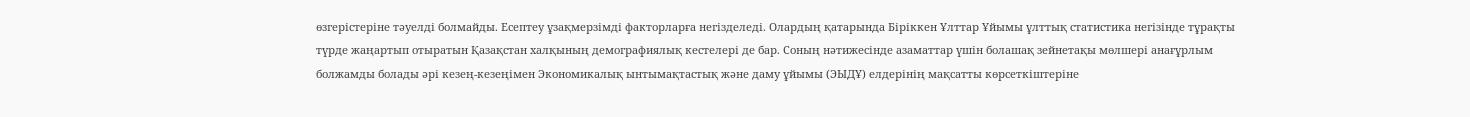өзгерістеріне тәуелді болмайды. Есептеу ұзақмерзімді факторларға негізделеді. Олардың қатарында Біріккен Ұлттар Ұйымы ұлттық статистика негізінде тұрақты түрде жаңартып отыратын Қазақстан халқының демографиялық кестелері де бар. Соның нәтижесінде азаматтар үшін болашақ зейнетақы мөлшері анағұрлым болжамды болады әрі кезең-кезеңімен Экономикалық ынтымақтастық және даму ұйымы (ЭЫДҰ) елдерінің мақсатты көрсеткіштеріне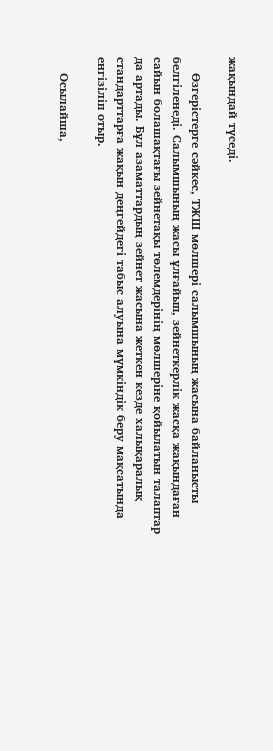жақындай түседі.

    Өзгерістерге сәйкес, ТЖШ мөлшері салымшының жасына байланысты белгіленеді. Салымшының жасы ұлғайып, зейнеткерлік жасқа жақындаған сайын болашақтағы зейнетақы төлемдерінің мөлшеріне қойылатын талаптар да артады. Бұл азаматтардың зейнет жасына жеткен кезде халықаралық стандарттарға жақын деңгейдегі табыс алуына мүмкіндік беру мақсатында енгізіліп отыр.

    Осылайша,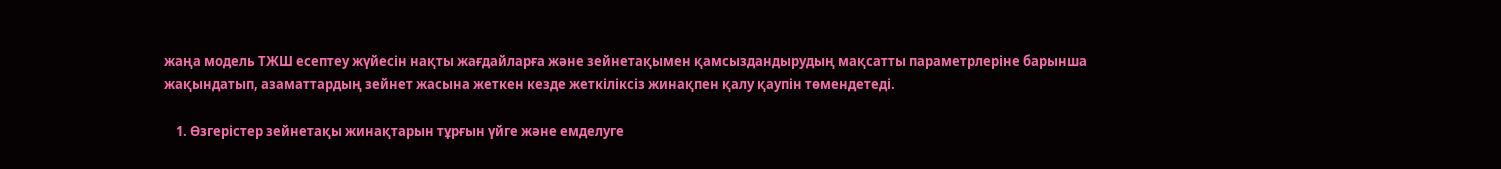жаңа модель ТЖШ есептеу жүйесін нақты жағдайларға және зейнетақымен қамсыздандырудың мақсатты параметрлеріне барынша жақындатып, азаматтардың зейнет жасына жеткен кезде жеткіліксіз жинақпен қалу қаупін төмендетеді.

    1. Өзгерістер зейнетақы жинақтарын тұрғын үйге және емделуге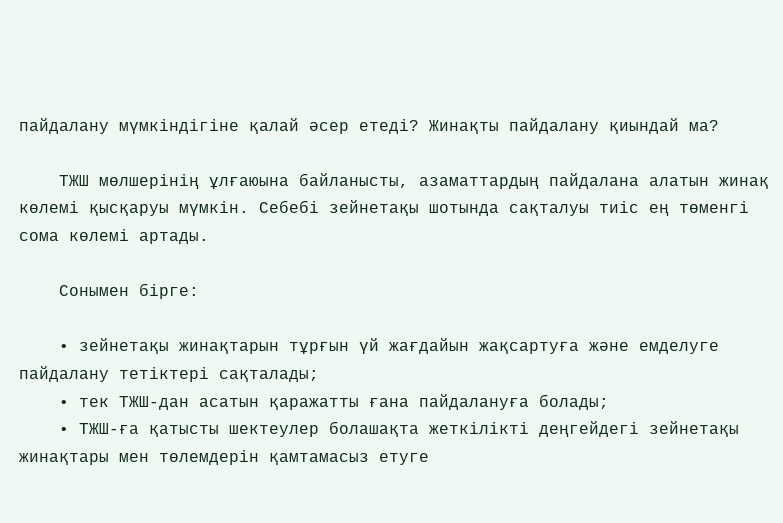пайдалану мүмкіндігіне қалай әсер етеді? Жинақты пайдалану қиындай ма?

    ТЖШ мөлшерінің ұлғаюына байланысты, азаматтардың пайдалана алатын жинақ көлемі қысқаруы мүмкін. Себебі зейнетақы шотында сақталуы тиіс ең төменгі сома көлемі артады.

    Сонымен бірге:

    • зейнетақы жинақтарын тұрғын үй жағдайын жақсартуға және емделуге пайдалану тетіктері сақталады;
    • тек ТЖШ-дан асатын қаражатты ғана пайдалануға болады;
    • ТЖШ-ға қатысты шектеулер болашақта жеткілікті деңгейдегі зейнетақы жинақтары мен төлемдерін қамтамасыз етуге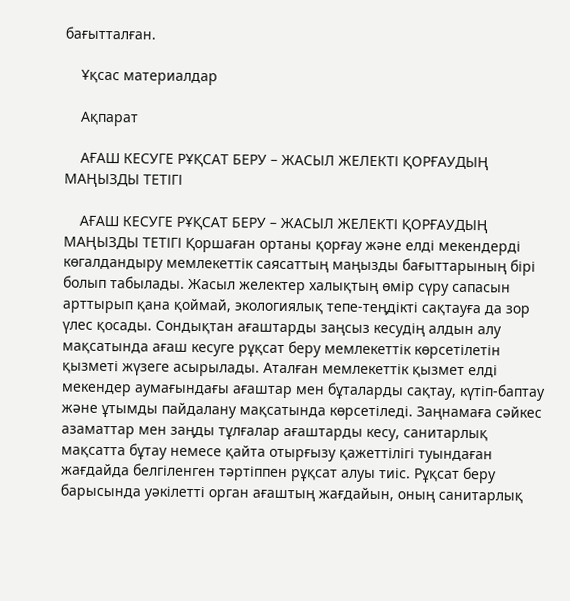бағытталған.

    Ұқсас материалдар

    Ақпарат

    АҒАШ КЕСУГЕ РҰҚСАТ БЕРУ – ЖАСЫЛ ЖЕЛЕКТІ ҚОРҒАУДЫҢ МАҢЫЗДЫ ТЕТІГІ

    АҒАШ КЕСУГЕ РҰҚСАТ БЕРУ – ЖАСЫЛ ЖЕЛЕКТІ ҚОРҒАУДЫҢ МАҢЫЗДЫ ТЕТІГІ Қоршаған ортаны қорғау және елді мекендерді көгалдандыру мемлекеттік саясаттың маңызды бағыттарының бірі болып табылады. Жасыл желектер халықтың өмір сүру сапасын арттырып қана қоймай, экологиялық тепе-теңдікті сақтауға да зор үлес қосады. Сондықтан ағаштарды заңсыз кесудің алдын алу мақсатында ағаш кесуге рұқсат беру мемлекеттік көрсетілетін қызметі жүзеге асырылады. Аталған мемлекеттік қызмет елді мекендер аумағындағы ағаштар мен бұталарды сақтау, күтіп-баптау және ұтымды пайдалану мақсатында көрсетіледі. Заңнамаға сәйкес азаматтар мен заңды тұлғалар ағаштарды кесу, санитарлық мақсатта бұтау немесе қайта отырғызу қажеттілігі туындаған жағдайда белгіленген тәртіппен рұқсат алуы тиіс. Рұқсат беру барысында уәкілетті орган ағаштың жағдайын, оның санитарлық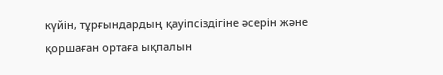күйін, тұрғындардың қауіпсіздігіне әсерін және қоршаған ортаға ықпалын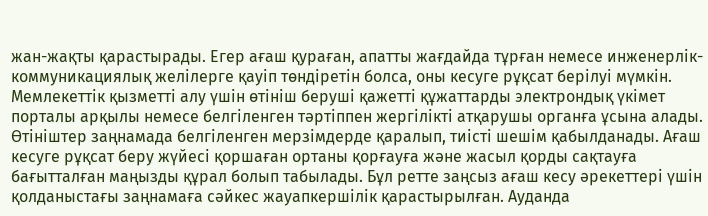жан-жақты қарастырады. Егер ағаш қураған, апатты жағдайда тұрған немесе инженерлік-коммуникациялық желілерге қауіп төндіретін болса, оны кесуге рұқсат берілуі мүмкін. Мемлекеттік қызметті алу үшін өтініш беруші қажетті құжаттарды электрондық үкімет порталы арқылы немесе белгіленген тәртіппен жергілікті атқарушы органға ұсына алады. Өтініштер заңнамада белгіленген мерзімдерде қаралып, тиісті шешім қабылданады. Ағаш кесуге рұқсат беру жүйесі қоршаған ортаны қорғауға және жасыл қорды сақтауға бағытталған маңызды құрал болып табылады. Бұл ретте заңсыз ағаш кесу әрекеттері үшін қолданыстағы заңнамаға сәйкес жауапкершілік қарастырылған. Ауданда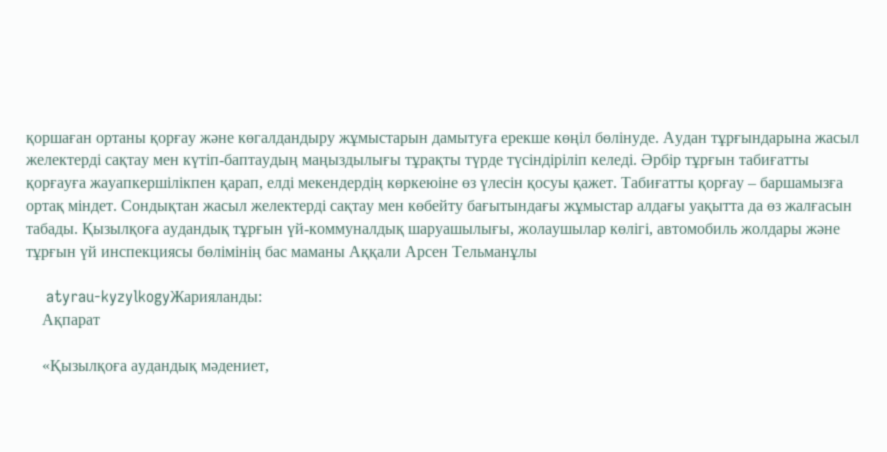қоршаған ортаны қорғау және көгалдандыру жұмыстарын дамытуға ерекше көңіл бөлінуде. Аудан тұрғындарына жасыл желектерді сақтау мен күтіп-баптаудың маңыздылығы тұрақты түрде түсіндіріліп келеді. Әрбір тұрғын табиғатты қорғауға жауапкершілікпен қарап, елді мекендердің көркеюіне өз үлесін қосуы қажет. Табиғатты қорғау – баршамызға ортақ міндет. Сондықтан жасыл желектерді сақтау мен көбейту бағытындағы жұмыстар алдағы уақытта да өз жалғасын табады. Қызылқоға аудандық тұрғын үй-коммуналдық шаруашылығы, жолаушылар көлігі, автомобиль жолдары және тұрғын үй инспекциясы бөлімінің бас маманы Аққали Арсен Тельманұлы

    atyrau-kyzylkogyЖарияланды:
    Ақпарат

    «Қызылқоға аудандық мәдениет,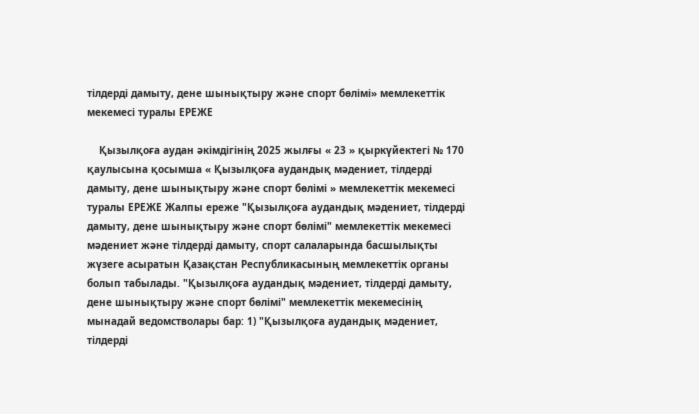тілдерді дамыту, дене шынықтыру және спорт бөлімі» мемлекеттік мекемесі туралы ЕРЕЖЕ

    Қызылқоға аудан әкімдігінің 2025 жылғы « 23 » қыркүйектегі № 170 қаулысына қосымша « Қызылқоға аудандық мәдениет, тілдерді дамыту, дене шынықтыру және спорт бөлімі » мемлекеттік мекемесі туралы ЕРЕЖЕ Жалпы ереже "Қызылқоға аудандық мәдениет, тілдерді дамыту, дене шынықтыру және спорт бөлімі" мемлекеттік мекемесі мәдениет және тілдерді дамыту, спорт салаларында басшылықты жүзеге асыратын Қазақстан Республикасының мемлекеттік органы болып табылады. "Қызылқоға аудандық мәдениет, тілдерді дамыту, дене шынықтыру және спорт бөлімі" мемлекеттік мекемесінің мынадай ведомстволары бар: 1) "Қызылқоға аудандық мәдениет, тілдерді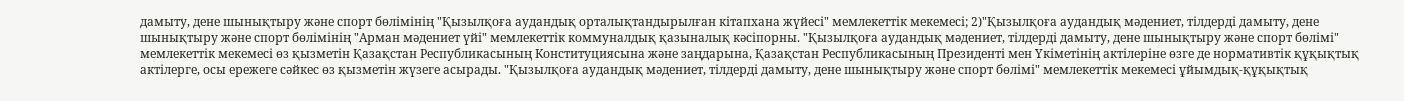дамыту, дене шынықтыру және спорт бөлімінің "Қызылқоға аудандық орталықтандырылған кітапхана жүйесі" мемлекеттік мекемесі; 2)"Қызылқоға аудандық мәдениет, тілдерді дамыту, дене шынықтыру және спорт бөлімінің "Арман мәдениет үйі" мемлекеттік коммуналдық қазыналық кәсіпорны. "Қызылқоға аудандық мәдениет, тілдерді дамыту, дене шынықтыру және спорт бөлімі" мемлекеттік мекемесі өз қызметін Қазақстан Республикасының Конституциясына және заңдарына, Қазақстан Республикасының Президенті мен Үкіметінің актілеріне өзге де нормативтік құқықтық актілерге, осы ережеге сәйкес өз қызметін жүзеге асырады. "Қызылқоға аудандық мәдениет, тілдерді дамыту, дене шынықтыру және спорт бөлімі" мемлекеттік мекемесі ұйымдық-құқықтық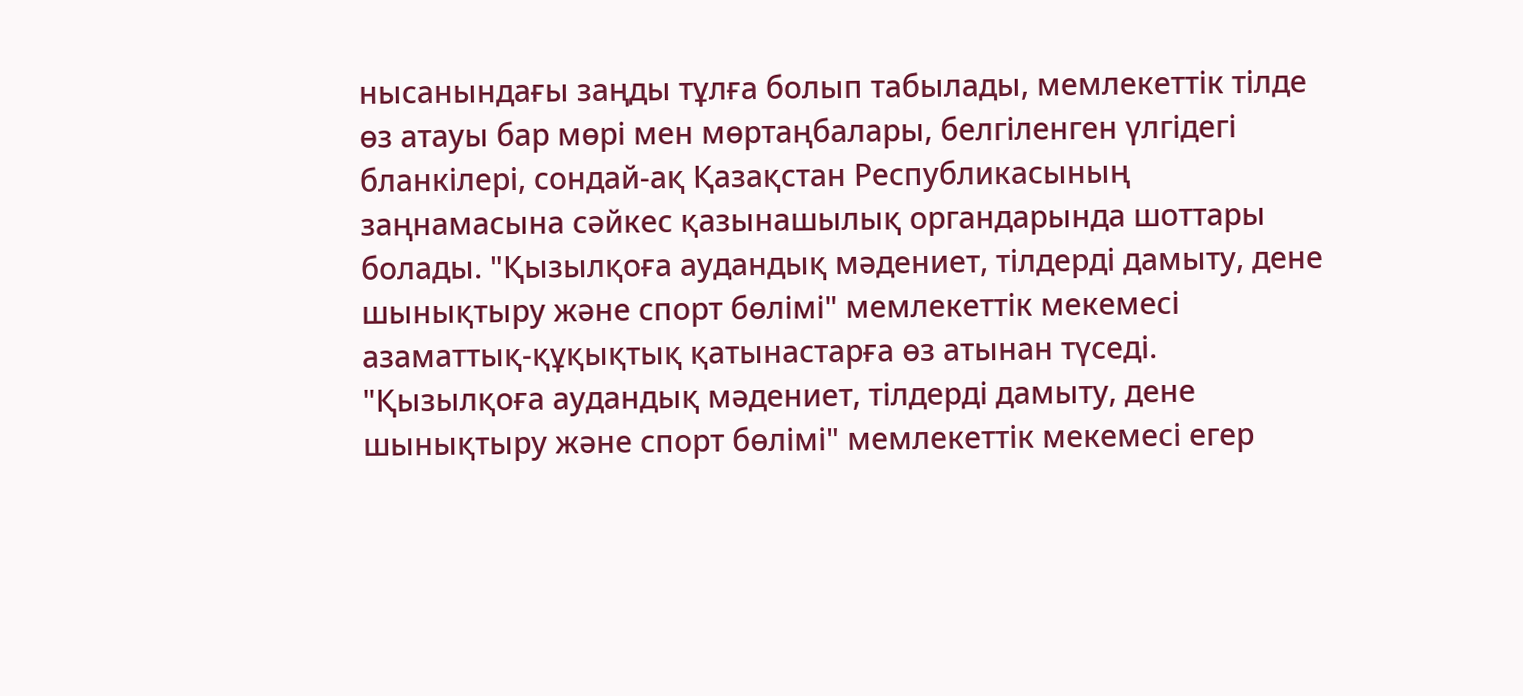нысанындағы заңды тұлға болып табылады, мемлекеттік тілде өз атауы бар мөрі мен мөртаңбалары, белгіленген үлгідегі бланкілері, сондай-ақ Қазақстан Республикасының заңнамасына сәйкес қазынашылық органдарында шоттары болады. "Қызылқоға аудандық мәдениет, тілдерді дамыту, дене шынықтыру және спорт бөлімі" мемлекеттік мекемесі азаматтық-құқықтық қатынастарға өз атынан түседі. "Қызылқоға аудандық мәдениет, тілдерді дамыту, дене шынықтыру және спорт бөлімі" мемлекеттік мекемесі егер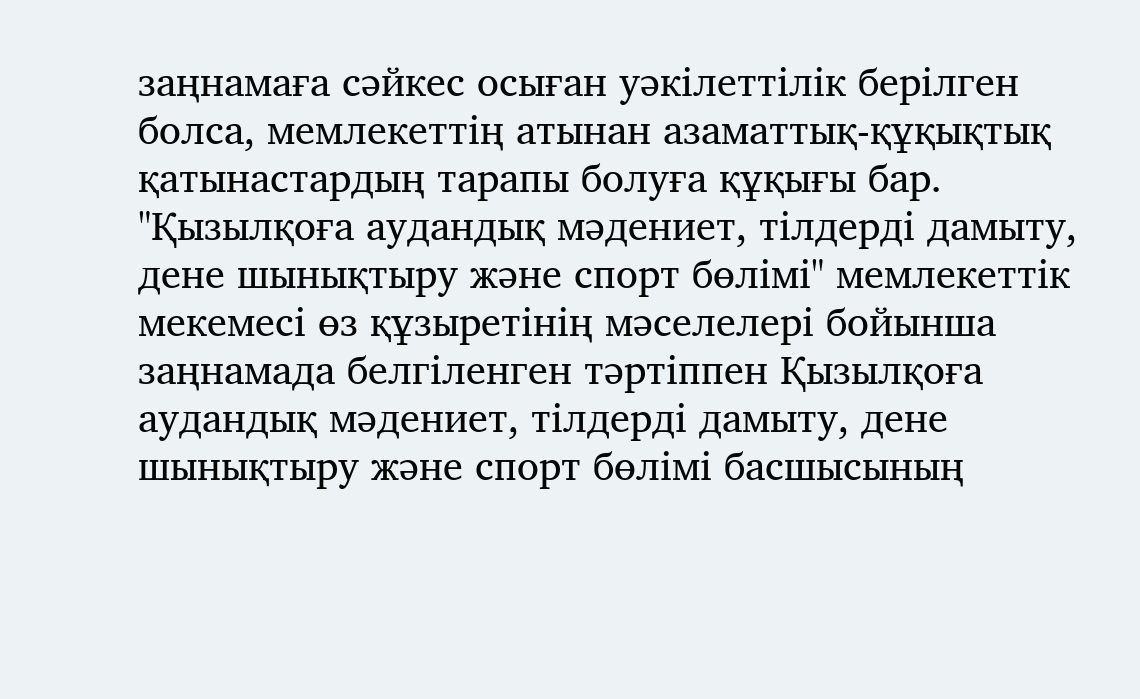заңнамаға сәйкес осыған уәкілеттілік берілген болса, мемлекеттің атынан азаматтық-құқықтық қатынастардың тарапы болуға құқығы бар. "Қызылқоға аудандық мәдениет, тілдерді дамыту, дене шынықтыру және спорт бөлімі" мемлекеттік мекемесі өз құзыретінің мәселелері бойынша заңнамада белгіленген тәртіппен Қызылқоға аудандық мәдениет, тілдерді дамыту, дене шынықтыру және спорт бөлімі басшысының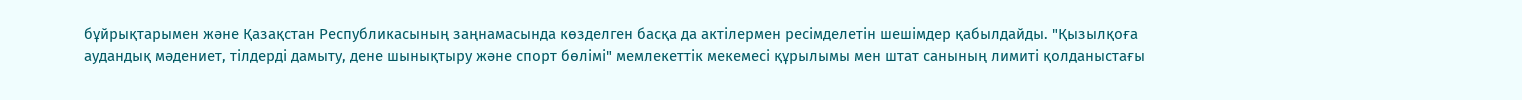бұйрықтарымен және Қазақстан Республикасының заңнамасында көзделген басқа да актілермен ресімделетін шешімдер қабылдайды. "Қызылқоға аудандық мәдениет, тілдерді дамыту, дене шынықтыру және спорт бөлімі" мемлекеттік мекемесі құрылымы мен штат санының лимиті қолданыстағы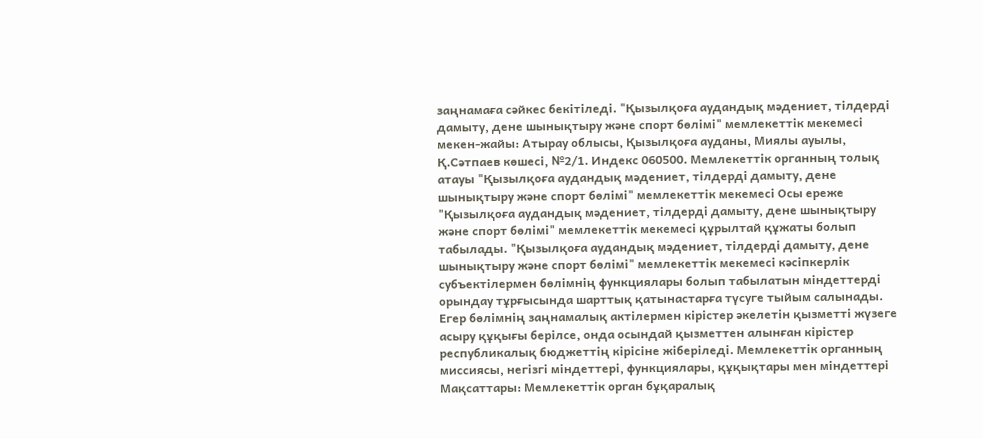заңнамаға сәйкес бекітіледі. "Қызылқоға аудандық мәдениет, тілдерді дамыту, дене шынықтыру және спорт бөлімі" мемлекеттік мекемесі мекен-жайы: Атырау облысы, Қызылқоға ауданы, Миялы ауылы, Қ.Сәтпаев көшесі, №2/1. Индекс 060500. Мемлекеттік органның толық атауы "Қызылқоға аудандық мәдениет, тілдерді дамыту, дене шынықтыру және спорт бөлімі" мемлекеттік мекемесі Осы ереже "Қызылқоға аудандық мәдениет, тілдерді дамыту, дене шынықтыру және спорт бөлімі" мемлекеттік мекемесі құрылтай құжаты болып табылады. "Қызылқоға аудандық мәдениет, тілдерді дамыту, дене шынықтыру және спорт бөлімі" мемлекеттік мекемесі кәсіпкерлік субъектілермен бөлімнің функциялары болып табылатын міндеттерді орындау тұрғысында шарттық қатынастарға түсуге тыйым салынады. Егер бөлімнің заңнамалық актілермен кірістер әкелетін қызметті жүзеге асыру құқығы берілсе, онда осындай қызметтен алынған кірістер республикалық бюджеттің кірісіне жіберіледі. Мемлекеттік органның миссиясы, негізгі міндеттері, функциялары, құқықтары мен міндеттері Мақсаттары: Мемлекеттік орган бұқаралық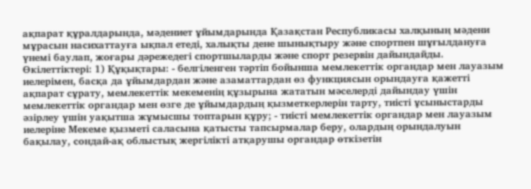ақпарат құралдарында, мәдениет ұйымдарында Қазақстан Республикасы халқының мәдени мұрасын насихаттауға ықпал етеді, халықты дене шынықтыру және спортпен шұғылдануға үнемі баулап, жоғары дәрежедегі спортшыларды және спорт резервін дайындайды. Өкілеттіктері: 1) Құқықтары: - белгіленген тәртіп бойынша мемлекеттік органдар мен лауазым иелерімен, басқа да ұйымдардан және азаматтардан өз функциясын орындауға қажетті ақпарат сұрату, мемлекеттік мекеменің құзырына жататын мәселерді дайындау үшін мемлекеттік органдар мен өзге де ұйымдардың қызметкерлерін тарту, тиісті ұсыныстарды әзірлеу үшін уақытша жұмысшы топтарын құру; - тиісті мемлекеттік органдар мен лауазым иелеріне Мекеме қызметі саласына қатысты тапсырмалар беру, олардың орындалуын бақылау, сондай-ақ облыстық жергілікті атқарушы органдар өткізетін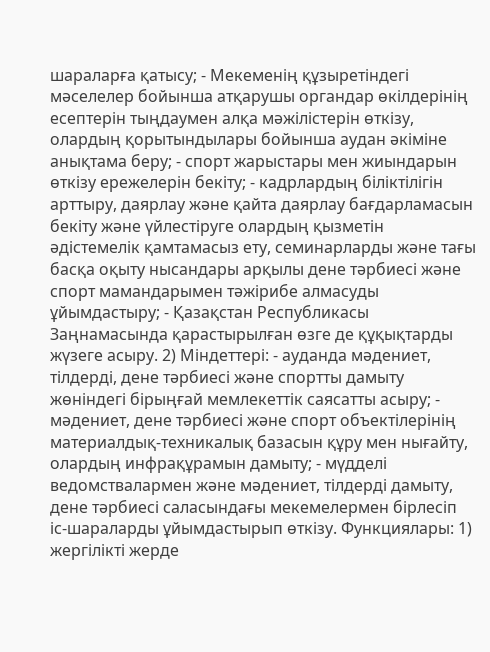шараларға қатысу; - Мекеменің құзыретіндегі мәселелер бойынша атқарушы органдар өкілдерінің есептерін тыңдаумен алқа мәжілістерін өткізу, олардың қорытындылары бойынша аудан әкіміне анықтама беру; - спорт жарыстары мен жиындарын өткізу ережелерін бекіту; - кадрлардың біліктілігін арттыру, даярлау және қайта даярлау бағдарламасын бекіту және үйлестіруге олардың қызметін әдістемелік қамтамасыз ету, семинарларды және тағы басқа оқыту нысандары арқылы дене тәрбиесі және спорт мамандарымен тәжірибе алмасуды ұйымдастыру; - Қазақстан Республикасы Заңнамасында қарастырылған өзге де құқықтарды жүзеге асыру. 2) Міндеттері: - ауданда мәдениет, тілдерді, дене тәрбиесі және спортты дамыту жөніндегі бірыңғай мемлекеттік саясатты асыру; - мәдениет, дене тәрбиесі және спорт объектілерінің материалдық-техникалық базасын құру мен нығайту, олардың инфрақұрамын дамыту; - мүдделі ведомствалармен және мәдениет, тілдерді дамыту, дене тәрбиесі саласындағы мекемелермен бірлесіп іс-шараларды ұйымдастырып өткізу. Функциялары: 1) жергілікті жерде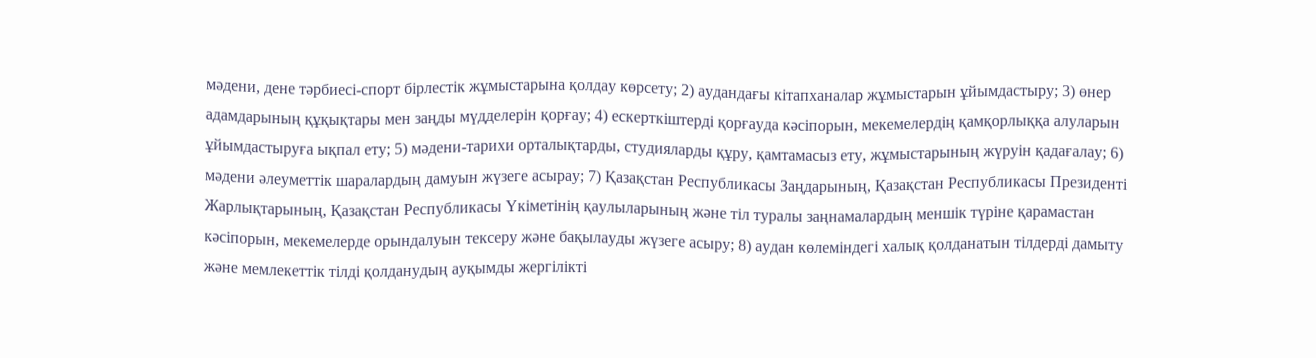мәдени, дене тәрбиесі-спорт бірлестік жұмыстарына қолдау көрсету; 2) аудандағы кітапханалар жұмыстарын ұйымдастыру; 3) өнер адамдарының құқықтары мен заңды мүдделерін қорғау; 4) ескерткіштерді қорғауда кәсіпорын, мекемелердің қамқорлыққа алуларын ұйымдастыруға ықпал ету; 5) мәдени-тарихи орталықтарды, студияларды құру, қамтамасыз ету, жұмыстарының жүруін қадағалау; 6) мәдени әлеуметтік шаралардың дамуын жүзеге асырау; 7) Қазақстан Республикасы Заңдарының, Қазақстан Республикасы Президенті Жарлықтарының, Қазақстан Республикасы Үкіметінің қаулыларының және тіл туралы заңнамалардың меншік түріне қарамастан кәсіпорын, мекемелерде орындалуын тексеру және бақылауды жүзеге асыру; 8) аудан көлеміндегі халық қолданатын тілдерді дамыту және мемлекеттік тілді қолданудың ауқымды жергілікті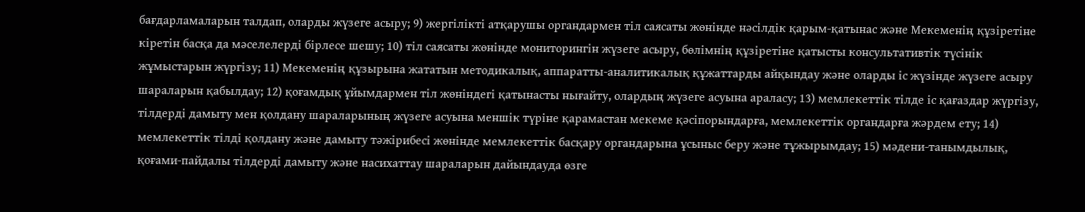бағдарламаларын талдап, оларды жүзеге асыру; 9) жергілікті атқарушы органдармен тіл саясаты жөнінде нәсілдік қарым-қатынас және Мекеменің құзіретіне кіретін басқа да мәселелерді бірлесе шешу; 10) тіл саясаты жөнінде мониторингін жүзеге асыру, бөлімнің құзіретіне қатысты консультативтік түсінік жұмыстарын жүргізу; 11) Мекеменің құзырына жататын методикалық, аппаратты-аналитикалық құжаттарды айқындау және оларды іс жүзінде жүзеге асыру шараларын қабылдау; 12) қоғамдық ұйымдармен тіл жөніндегі қатынасты нығайту, олардың жүзеге асуына араласу; 13) мемлекеттік тілде іс қағаздар жүргізу, тілдерді дамыту мен қолдану шараларының жүзеге асуына меншік түріне қарамастан мекеме қәсіпорындарға, мемлекеттік органдарға жәрдем ету; 14) мемлекеттік тілді қолдану және дамыту тәжірибесі жөнінде мемлекеттік басқару органдарына ұсыныс беру және тұжырымдау; 15) мәдени-танымдылық, қоғами-пайдалы тілдерді дамыту және насихаттау шараларын дайындауда өзге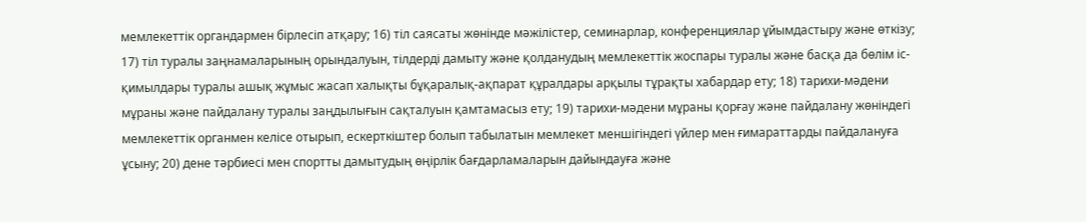мемлекеттік органдармен бірлесіп атқару; 16) тіл саясаты жөнінде мәжілістер, семинарлар, конференциялар ұйымдастыру және өткізу; 17) тіл туралы заңнамаларының орындалуын, тілдерді дамыту және қолданудың мемлекеттік жоспары туралы және басқа да бөлім іс-қимылдары туралы ашық жұмыс жасап халықты бұқаралық-ақпарат құралдары арқылы тұрақты хабардар ету; 18) тарихи-мәдени мұраны және пайдалану туралы заңдылығын сақталуын қамтамасыз ету; 19) тарихи-мәдени мұраны қорғау және пайдалану жөніндегі мемлекеттік органмен келісе отырып, ескерткіштер болып табылатын мемлекет меншігіндегі үйлер мен ғимараттарды пайдалануға ұсыну; 20) дене тәрбиесі мен спортты дамытудың өңірлік бағдарламаларын дайындауға және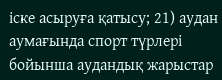іске асыруға қатысу; 21) аудан аумағында спорт түрлері бойынша аудандық жарыстар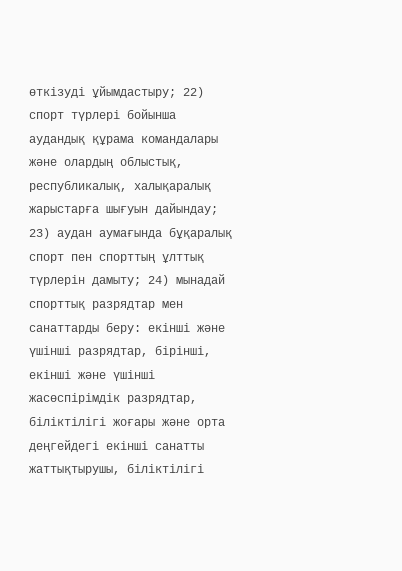өткізуді ұйымдастыру; 22) спорт түрлері бойынша аудандық құрама командалары және олардың облыстық, республикалық, халықаралық жарыстарға шығуын дайындау; 23) аудан аумағында бұқаралық спорт пен спорттың ұлттық түрлерін дамыту; 24) мынадай спорттық разрядтар мен санаттарды беру: екінші және үшінші разрядтар, бірінші, екінші және үшінші жасөспірімдік разрядтар, біліктілігі жоғары және орта деңгейдегі екінші санатты жаттықтырушы, біліктілігі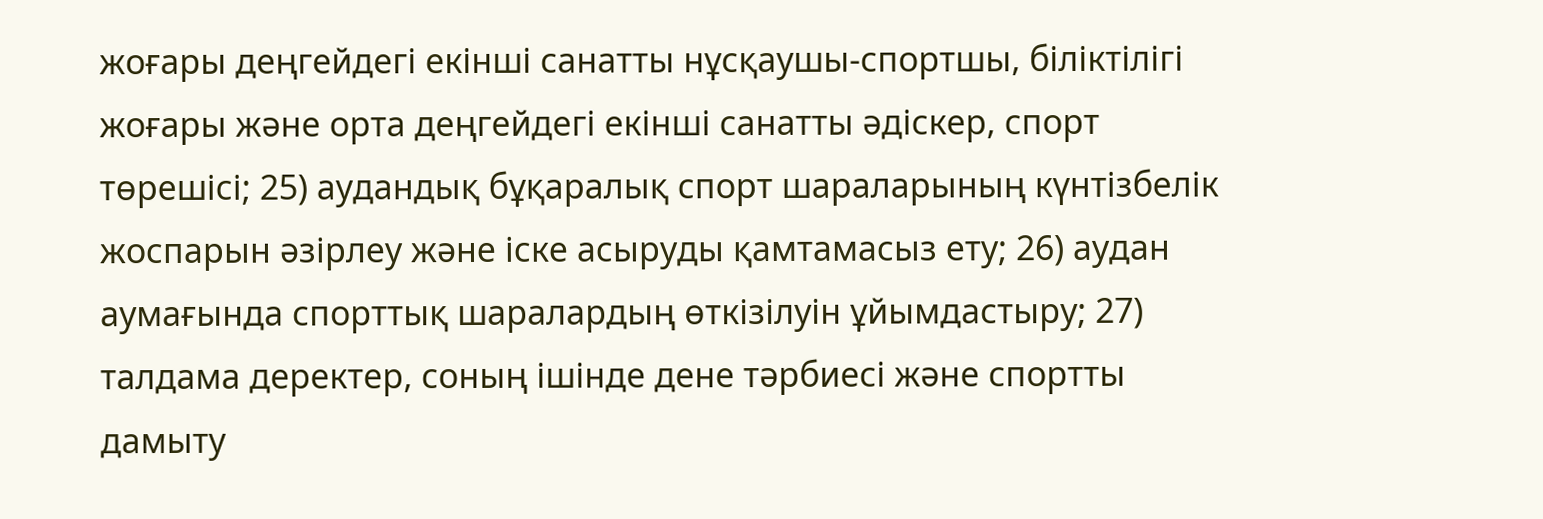жоғары деңгейдегі екінші санатты нұсқаушы-спортшы, біліктілігі жоғары және орта деңгейдегі екінші санатты әдіскер, спорт төрешісі; 25) аудандық бұқаралық спорт шараларының күнтізбелік жоспарын әзірлеу және іске асыруды қамтамасыз ету; 26) аудан аумағында спорттық шаралардың өткізілуін ұйымдастыру; 27) талдама деректер, соның ішінде дене тәрбиесі және спортты дамыту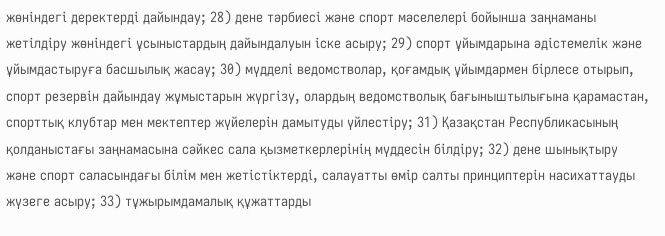жөніндегі деректерді дайындау; 28) дене тәрбиесі және спорт мәселелері бойынша заңнаманы жетілдіру жөніндегі ұсыныстардың дайындалуын іске асыру; 29) спорт ұйымдарына әдістемелік және ұйымдастыруға басшылық жасау; 30) мүдделі ведомстволар, қоғамдық ұйымдармен бірлесе отырып, спорт резервін дайындау жұмыстарын жүргізу, олардың ведомстволық бағыныштылығына қарамастан, спорттық клубтар мен мектептер жүйелерін дамытуды үйлестіру; 31) Қазақстан Республикасының қолданыстағы заңнамасына сәйкес сала қызметкерлерінің мүддесін білдіру; 32) дене шынықтыру және спорт саласындағы білім мен жетістіктерді, салауатты өмір салты принциптерін насихаттауды жүзеге асыру; 33) тұжырымдамалық құжаттарды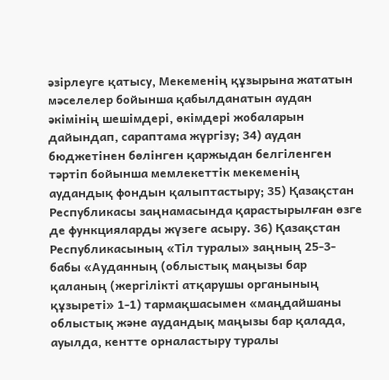әзірлеуге қатысу, Мекеменің құзырына жататын мәселелер бойынша қабылданатын аудан әкімінің шешімдері, өкімдері жобаларын дайындап, сараптама жүргізу; 34) аудан бюджетінен бөлінген қаржыдан белгіленген тәртіп бойынша мемлекеттік мекеменің аудандық фондын қалыптастыру; 35) Қазақстан Республикасы заңнамасында қарастырылған өзге де функцияларды жүзеге асыру. 36) Қазақстан Республикасының «Тіл туралы» заңның 25-3-бабы «Ауданның (облыстық маңызы бар қаланың (жергілікті атқарушы органының құзыреті» 1-1) тармақшасымен «маңдайшаны облыстық және аудандық маңызы бар қалада, ауылда, кентте орналастыру туралы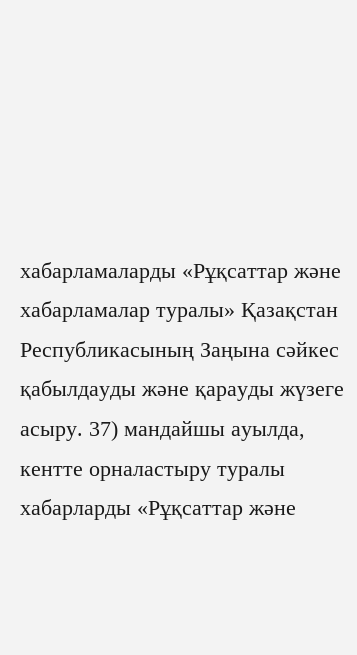хабарламаларды «Рұқсаттар және хабарламалар туралы» Қазақстан Республикасының Заңына сәйкес қабылдауды және қарауды жүзеге асыру. 37) мандайшы ауылда, кентте орналастыру туралы хабарларды «Рұқсаттар және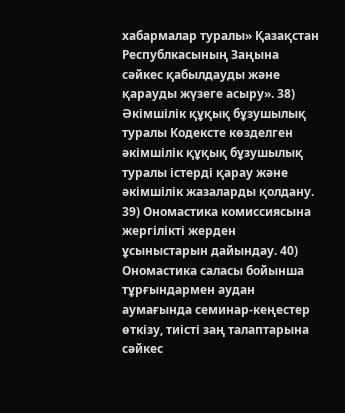хабармалар туралы» Қазақстан Республкасының Заңына сәйкес қабылдауды және қарауды жүзеге асыру». 38) Әкімшілік құқық бұзушылық туралы Кодексте көзделген әкімшілік құқық бұзушылық туралы істерді қарау және әкімшілік жазаларды қолдану. 39) Ономастика комиссиясына жергілікті жерден ұсыныстарын дайындау. 40) Ономастика саласы бойынша тұрғындармен аудан аумағында семинар-кеңестер өткізу, тиісті заң талаптарына сәйкес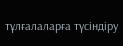тұлғалаларға түсіндіру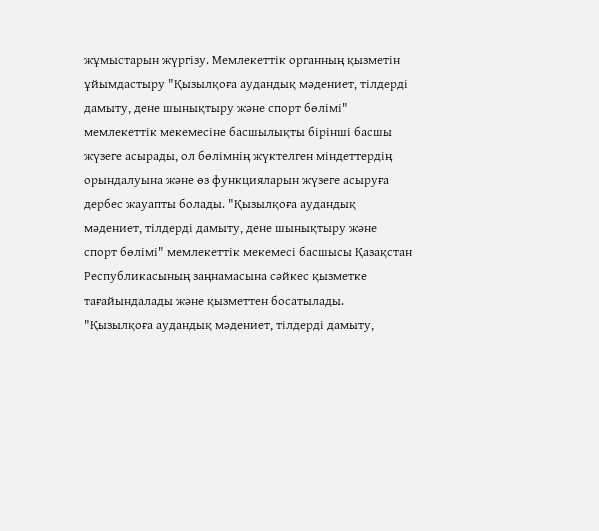жұмыстарын жүргізу. Мемлекеттік органның қызметін ұйымдастыру "Қызылқоға аудандық мәдениет, тілдерді дамыту, дене шынықтыру және спорт бөлімі" мемлекеттік мекемесіне басшылықты бірінші басшы жүзеге асырады, ол бөлімнің жүктелген міндеттердің орындалуына және өз функцияларын жүзеге асыруға дербес жауапты болады. "Қызылқоға аудандық мәдениет, тілдерді дамыту, дене шынықтыру және спорт бөлімі" мемлекеттік мекемесі басшысы Қазақстан Республикасының заңнамасына сәйкес қызметке тағайындалады және қызметтен босатылады. "Қызылқоға аудандық мәдениет, тілдерді дамыту,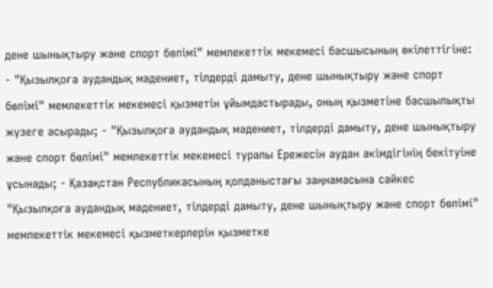дене шынықтыру және спорт бөлімі" мемлекеттік мекемесі басшысының өкілеттігіне: - "Қызылқоға аудандық мәдениет, тілдерді дамыту, дене шынықтыру және спорт бөлімі" мемлекеттік мекемесі қызметін ұйымдастырады, оның қызметіне басшылықты жүзеге асырады; - "Қызылқоға аудандық мәдениет, тілдерді дамыту, дене шынықтыру және спорт бөлімі" мемлекеттік мекемесі туралы Ережесін аудан әкімдігінің бекітуіне ұсынады; - Қазақстан Республикасының қолданыстағы заңнамасына сәйкес "Қызылқоға аудандық мәдениет, тілдерді дамыту, дене шынықтыру және спорт бөлімі" мемлекеттік мекемесі қызметкерлерін қызметке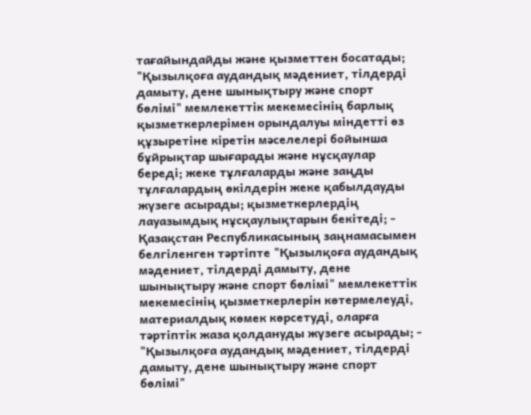тағайындайды және қызметтен босатады; "Қызылқоға аудандық мәдениет, тілдерді дамыту, дене шынықтыру және спорт бөлімі" мемлекеттік мекемесінің барлық қызметкерлерімен орындалуы міндетті өз құзыретіне кіретін мәселелері бойынша бұйрықтар шығарады және нұсқаулар береді; жеке тұлғаларды және заңды тұлғалардың өкілдерін жеке қабылдауды жүзеге асырады; қызметкерлердің лауазымдық нұсқаулықтарын бекітеді; - Қазақстан Республикасының заңнамасымен белгіленген тәртіпте "Қызылқоға аудандық мәдениет, тілдерді дамыту, дене шынықтыру және спорт бөлімі" мемлекеттік мекемесінің қызметкерлерін көтермелеуді, материалдық көмек көрсетуді, оларға тәртіптік жаза қолдануды жүзеге асырады; - "Қызылқоға аудандық мәдениет, тілдерді дамыту, дене шынықтыру және спорт бөлімі"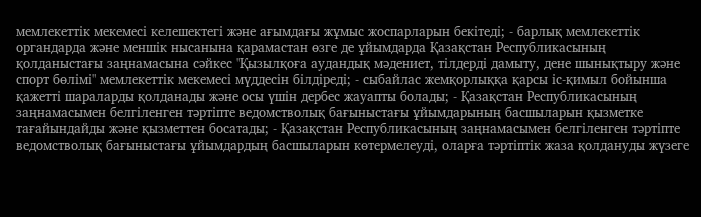мемлекеттік мекемесі келешектегі және ағымдағы жұмыс жоспарларын бекітеді; - барлық мемлекеттік органдарда және меншік нысанына қарамастан өзге де ұйымдарда Қазақстан Республикасының қолданыстағы заңнамасына сәйкес "Қызылқоға аудандық мәдениет, тілдерді дамыту, дене шынықтыру және спорт бөлімі" мемлекеттік мекемесі мүддесін білдіреді; - сыбайлас жемқорлыққа қарсы іс-қимыл бойынша қажетті шараларды қолданады және осы үшін дербес жауапты болады; - Қазақстан Республикасының заңнамасымен белгіленген тәртіпте ведомстволық бағыныстағы ұйымдарының басшыларын қызметке тағайындайды және қызметтен босатады; - Қазақстан Республикасының заңнамасымен белгіленген тәртіпте ведомстволық бағыныстағы ұйымдардың басшыларын көтермелеуді, оларға тәртіптік жаза қолдануды жүзеге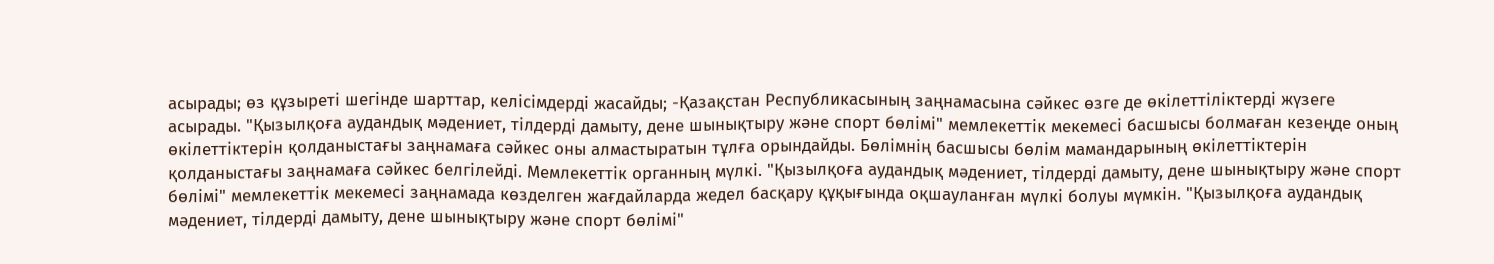асырады; өз құзыреті шегінде шарттар, келісімдерді жасайды; -Қазақстан Республикасының заңнамасына сәйкес өзге де өкілеттіліктерді жүзеге асырады. "Қызылқоға аудандық мәдениет, тілдерді дамыту, дене шынықтыру және спорт бөлімі" мемлекеттік мекемесі басшысы болмаған кезеңде оның өкілеттіктерін қолданыстағы заңнамаға сәйкес оны алмастыратын тұлға орындайды. Бөлімнің басшысы бөлім мамандарының өкілеттіктерін қолданыстағы заңнамаға сәйкес белгілейді. Мемлекеттік органның мүлкі. "Қызылқоға аудандық мәдениет, тілдерді дамыту, дене шынықтыру және спорт бөлімі" мемлекеттік мекемесі заңнамада көзделген жағдайларда жедел басқару құқығында оқшауланған мүлкі болуы мүмкін. "Қызылқоға аудандық мәдениет, тілдерді дамыту, дене шынықтыру және спорт бөлімі"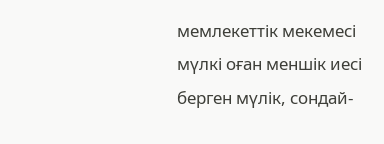мемлекеттік мекемесі мүлкі оған меншік иесі берген мүлік, сондай-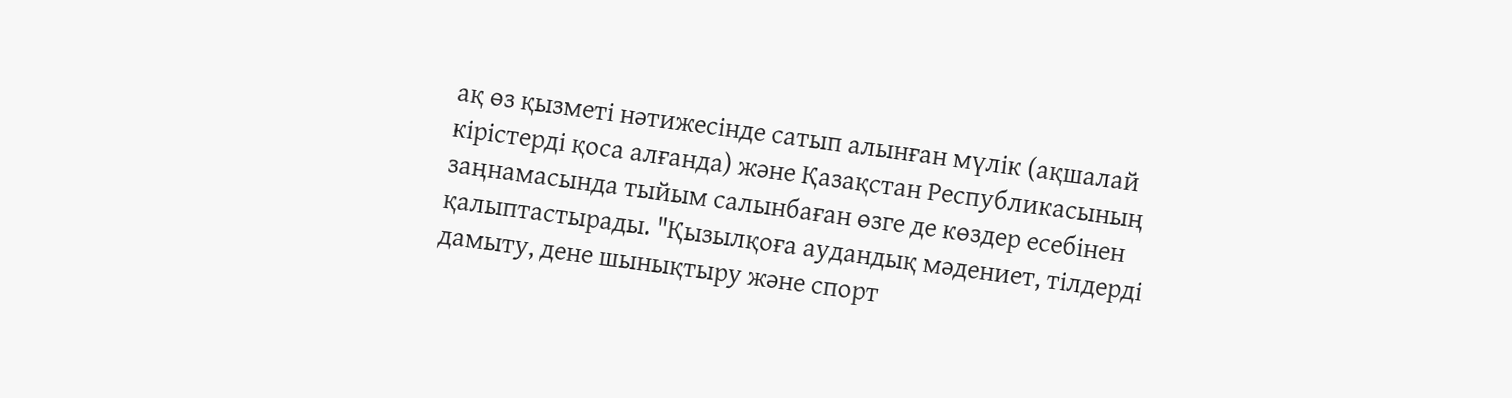ақ өз қызметі нәтижесінде сатып алынған мүлік (ақшалай кірістерді қоса алғанда) және Қазақстан Республикасының заңнамасында тыйым салынбаған өзге де көздер есебінен қалыптастырады. "Қызылқоға аудандық мәдениет, тілдерді дамыту, дене шынықтыру және спорт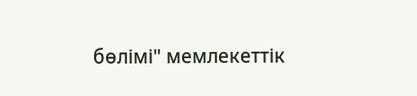бөлімі" мемлекеттік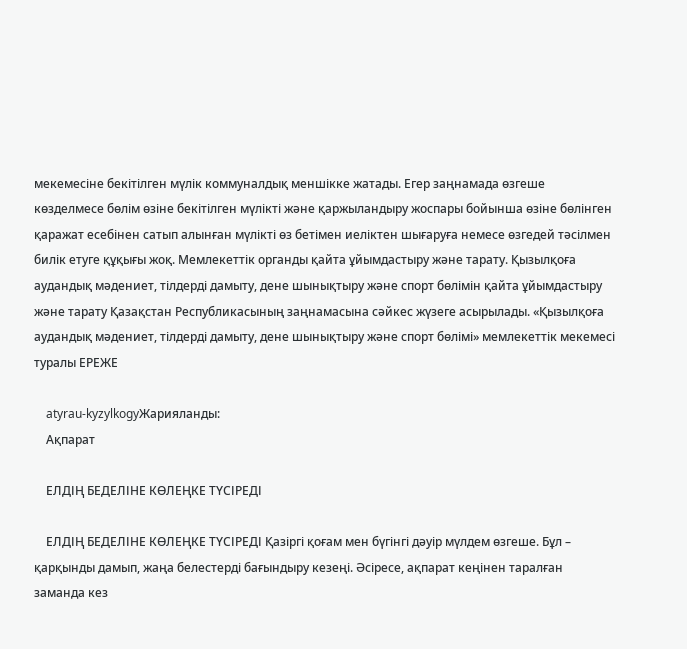мекемесіне бекітілген мүлік коммуналдық меншікке жатады. Егер заңнамада өзгеше көзделмесе бөлім өзіне бекітілген мүлікті және қаржыландыру жоспары бойынша өзіне бөлінген қаражат есебінен сатып алынған мүлікті өз бетімен иеліктен шығаруға немесе өзгедей тәсілмен билік етуге құқығы жоқ. Мемлекеттік органды қайта ұйымдастыру және тарату. Қызылқоға аудандық мәдениет, тілдерді дамыту, дене шынықтыру және спорт бөлімін қайта ұйымдастыру және тарату Қазақстан Республикасының заңнамасына сәйкес жүзеге асырылады. «Қызылқоға аудандық мәдениет, тілдерді дамыту, дене шынықтыру және спорт бөлімі» мемлекеттік мекемесі туралы ЕРЕЖЕ

    atyrau-kyzylkogyЖарияланды:
    Ақпарат

    ЕЛДІҢ БЕДЕЛІНЕ КӨЛЕҢКЕ ТҮСІРЕДІ

    ЕЛДІҢ БЕДЕЛІНЕ КӨЛЕҢКЕ ТҮСІРЕДІ Қазіргі қоғам мен бүгінгі дәуір мүлдем өзгеше. Бұл – қарқынды дамып, жаңа белестерді бағындыру кезеңі. Әсіресе, ақпарат кеңінен таралған заманда кез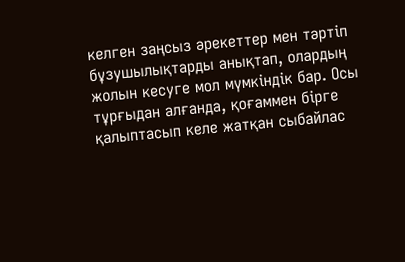келген заңсыз әрекеттер мен тәртіп бұзушылықтарды анықтап, олардың жолын кесуге мол мүмкіндік бар. Осы тұрғыдан алғанда, қоғаммен бірге қалыптасып келе жатқан сыбайлас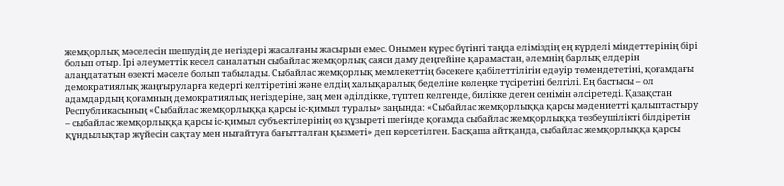жемқорлық мәселесін шешудің де негіздері жасалғаны жасырын емес. Онымен күрес бүгінгі таңда еліміздің ең күрделі міндеттерінің бірі болып отыр. Ірі әлеуметтік кесел саналатын сыбайлас жемқорлық саяси даму деңгейіне қарамастан, әлемнің барлық елдерін алаңдататын өзекті мәселе болып табылады. Сыбайлас жемқорлық мемлекеттің бәсекеге қабілеттілігін едәуір төмендететіні, қоғамдағы демократиялық жаңғыруларға кедергі келтіретіні және елдің халықаралық беделіне көлеңке түсіретіні белгілі. Ең бастысы – ол адамдардың қоғамның демократиялық негіздеріне, заң мен әділдікке, түптеп келгенде, билікке деген сенімін әлсіретеді. Қазақстан Республикасының «Сыбайлас жемқорлыққа қарсы іс-қимыл туралы» заңында: «Сыбайлас жемқорлыққа қарсы мәдениетті қалыптастыру – сыбайлас жемқорлыққа қарсы іс-қимыл субъектілерінің өз құзыреті шегінде қоғамда сыбайлас жемқорлыққа төзбеушілікті білдіретін құндылықтар жүйесін сақтау мен нығайтуға бағытталған қызметі» деп көрсетілген. Басқаша айтқанда, сыбайлас жемқорлыққа қарсы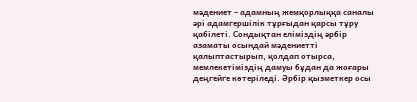мәдениет – адамның жемқорлыққа саналы әрі адамгершілік тұрғыдан қарсы тұру қабілеті. Сондықтан еліміздің әрбір азаматы осындай мәдениетті қалыптастырып, қолдап отырса, мемлекетіміздің дамуы бұдан да жоғары деңгейге көтеріледі. Әрбір қызметкер осы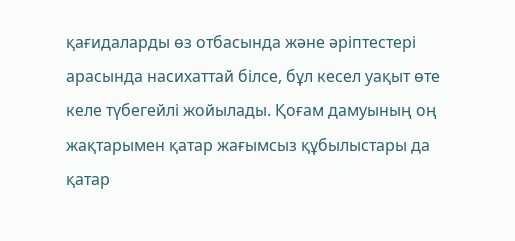қағидаларды өз отбасында және әріптестері арасында насихаттай білсе, бұл кесел уақыт өте келе түбегейлі жойылады. Қоғам дамуының оң жақтарымен қатар жағымсыз құбылыстары да қатар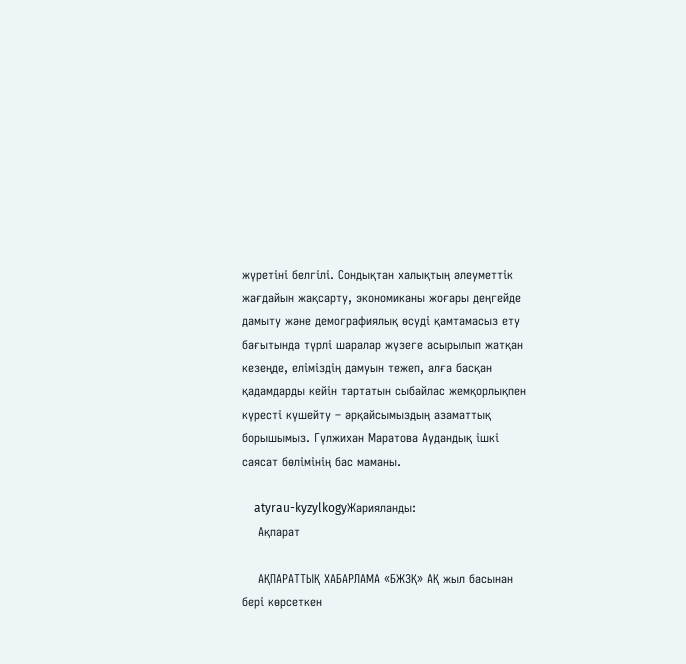жүретіні белгілі. Сондықтан халықтың әлеуметтік жағдайын жақсарту, экономиканы жоғары деңгейде дамыту және демографиялық өсуді қамтамасыз ету бағытында түрлі шаралар жүзеге асырылып жатқан кезеңде, еліміздің дамуын тежеп, алға басқан қадамдарды кейін тартатын сыбайлас жемқорлықпен күресті күшейту – әрқайсымыздың азаматтық борышымыз. Гүлжихан Маратова Аудандық ішкі саясат бөлімінің бас маманы.

    atyrau-kyzylkogyЖарияланды:
    Ақпарат

    АҚПАРАТТЫҚ ХАБАРЛАМА «БЖЗҚ» АҚ жыл басынан бері көрсеткен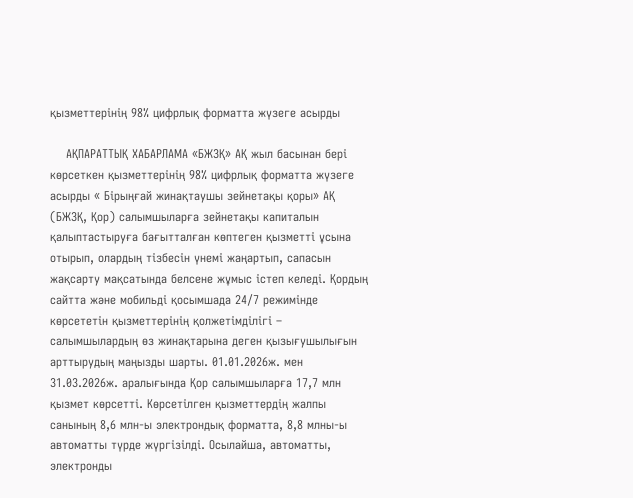қызметтерінің 98% цифрлық форматта жүзеге асырды

    АҚПАРАТТЫҚ ХАБАРЛАМА «БЖЗҚ» АҚ жыл басынан бері көрсеткен қызметтерінің 98% цифрлық форматта жүзеге асырды « Бірыңғай жинақтаушы зейнетақы қоры» АҚ (БЖЗҚ, Қор) салымшыларға зейнетақы капиталын қалыптастыруға бағытталған көптеген қызметті ұсына отырып, олардың тізбесін үнемі жаңартып, сапасын жақсарту мақсатында белсене жұмыс істеп келеді. Қордың сайтта және мобильді қосымшада 24/7 режимінде көрсететін қызметтерінің қолжетімділігі – салымшылардың өз жинақтарына деген қызығушылығын арттырудың маңызды шарты. 01.01.2026ж. мен 31.03.2026ж. аралығында Қор салымшыларға 17,7 млн қызмет көрсетті. Көрсетілген қызметтердің жалпы санының 8,6 млн-ы электрондық форматта, 8,8 млны-ы автоматты түрде жүргізілді. Осылайша, автоматты, электронды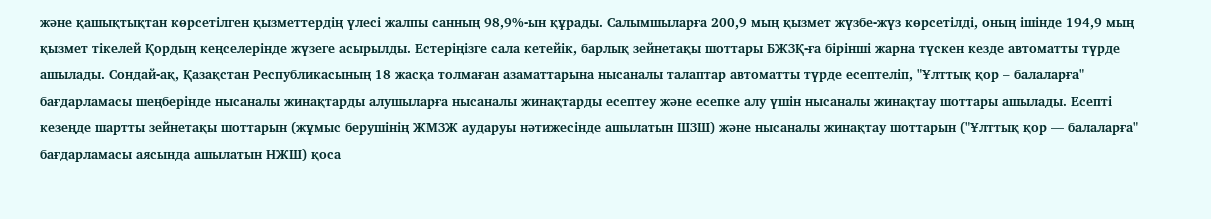және қашықтықтан көрсетілген қызметтердің үлесі жалпы санның 98,9%-ын құрады. Салымшыларға 200,9 мың қызмет жүзбе-жүз көрсетілді, оның ішінде 194,9 мың қызмет тікелей Қордың кеңселерінде жүзеге асырылды. Естеріңізге сала кетейік, барлық зейнетақы шоттары БЖЗҚ-ға бірінші жарна түскен кезде автоматты түрде ашылады. Сондай-ақ, Қазақстан Республикасының 18 жасқа толмаған азаматтарына нысаналы талаптар автоматты түрде есептеліп, "Ұлттық қор – балаларға" бағдарламасы шеңберінде нысаналы жинақтарды алушыларға нысаналы жинақтарды есептеу және есепке алу үшін нысаналы жинақтау шоттары ашылады. Есепті кезеңде шартты зейнетақы шоттарын (жұмыс берушінің ЖМЗЖ аударуы нәтижесінде ашылатын ШЗШ) және нысаналы жинақтау шоттарын ("Ұлттық қор — балаларға" бағдарламасы аясында ашылатын НЖШ) қоса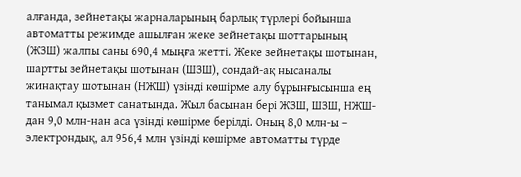алғанда, зейнетақы жарналарының барлық түрлері бойынша автоматты режимде ашылған жеке зейнетақы шоттарының (ЖЗШ) жалпы саны 690,4 мыңға жетті. Жеке зейнетақы шотынан, шартты зейнетақы шотынан (ШЗШ), сондай-ақ нысаналы жинақтау шотынан (НЖШ) үзінді көшірме алу бұрынғысынша ең танымал қызмет санатында. Жыл басынан бері ЖЗШ, ШЗШ, НЖШ-дан 9,0 млн-нан аса үзінді көшірме берілді. Оның 8,0 млн-ы – электрондық, ал 956,4 млн үзінді көшірме автоматты түрде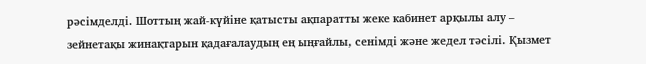рәсімделді. Шоттың жай-күйіне қатысты ақпаратты жеке кабинет арқылы алу – зейнетақы жинақтарын қадағалаудың ең ыңғайлы, сенімді және жедел тәсілі. Қызмет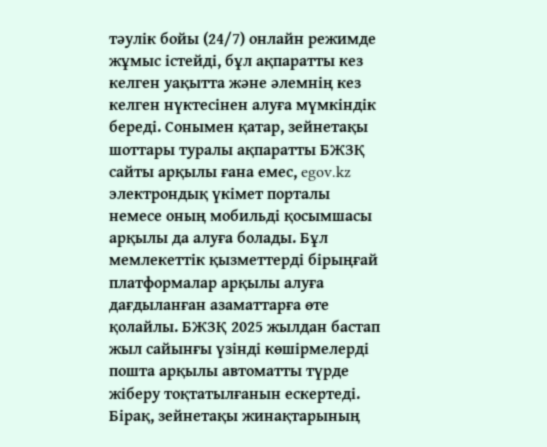тәулік бойы (24/7) онлайн режимде жұмыс істейді, бұл ақпаратты кез келген уақытта және әлемнің кез келген нүктесінен алуға мүмкіндік береді. Сонымен қатар, зейнетақы шоттары туралы ақпаратты БЖЗҚ сайты арқылы ғана емес, egov.kz электрондық үкімет порталы немесе оның мобильді қосымшасы арқылы да алуға болады. Бұл мемлекеттік қызметтерді бірыңғай платформалар арқылы алуға дағдыланған азаматтарға өте қолайлы. БЖЗҚ 2025 жылдан бастап жыл сайынғы үзінді көшірмелерді пошта арқылы автоматты түрде жіберу тоқтатылғанын ескертеді. Бірақ, зейнетақы жинақтарының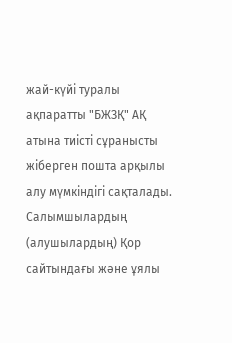жай-күйі туралы ақпаратты "БЖЗҚ" АҚ атына тиісті сұранысты жіберген пошта арқылы алу мүмкіндігі сақталады. Салымшылардың (алушылардың) Қор сайтындағы және ұялы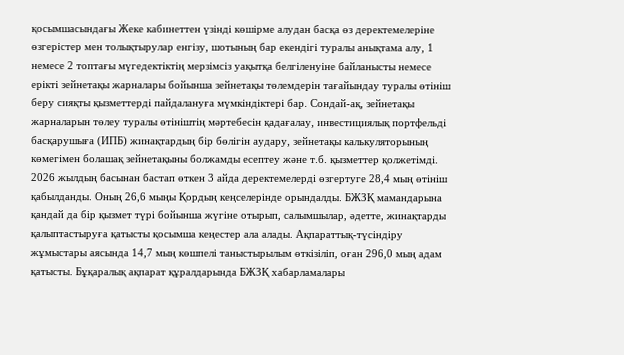қосымшасындағы Жеке кабинеттен үзінді көшірме алудан басқа өз деректемелеріне өзгерістер мен толықтырулар енгізу, шотының бар екендігі туралы анықтама алу, 1 немесе 2 топтағы мүгедектіктің мерзімсіз уақытқа белгіленуіне байланысты немесе ерікті зейнетақы жарналары бойынша зейнетақы төлемдерін тағайындау туралы өтініш беру сияқты қызметтерді пайдалануға мүмкіндіктері бар. Сондай-ақ, зейнетақы жарналарын төлеу туралы өтініштің мәртебесін қадағалау, инвестициялық портфельді басқарушыға (ИПБ) жинақтардың бір бөлігін аудару, зейнетақы калькуляторының көмегімен болашақ зейнетақыны болжамды есептеу және т.б. қызметтер қолжетімді. 2026 жылдың басынан бастап өткен 3 айда деректемелерді өзгертуге 28,4 мың өтініш қабылданды. Оның 26,6 мыңы Қордың кеңселерінде орындалды. БЖЗҚ мамандарына қандай да бір қызмет түрі бойынша жүгіне отырып, салымшылар, әдетте, жинақтарды қалыптастыруға қатысты қосымша кеңестер ала алады. Ақпараттық-түсіндіру жұмыстары аясында 14,7 мың көшпелі таныстырылым өткізіліп, оған 296,0 мың адам қатысты. Бұқаралық ақпарат құралдарында БЖЗҚ хабарламалары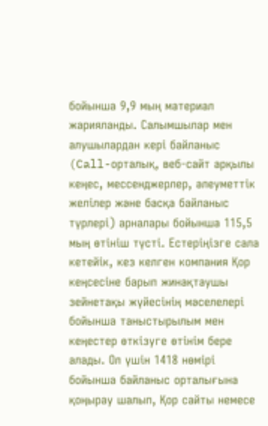бойынша 9,9 мың материал жарияланды. Салымшылар мен алушылардан кері байланыс (Call-орталық, веб-сайт арқылы кеңес, мессенджерлер, әлеуметтік желілер және басқа байланыс түрлері) арналары бойынша 115,5 мың өтініш түсті. Естеріңізге сала кетейік, кез келген компания Қор кеңсесіне барып жинақтаушы зейнетақы жүйесінің мәселелері бойынша таныстырылым мен кеңестер өткізуге өтінім бере алады. Ол үшін 1418 нөмірі бойынша байланыс орталығына қоңырау шалып, Қор сайты немесе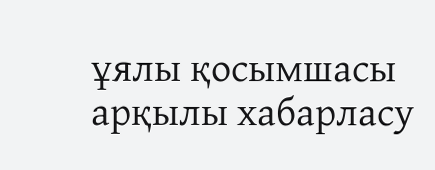ұялы қосымшасы арқылы хабарласу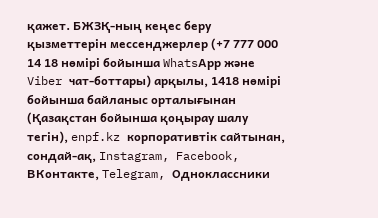қажет. БЖЗҚ-ның кеңес беру қызметтерін мессенджерлер (+7 777 000 14 18 нөмірі бойынша WhatsАpp және Viber чат-боттары) арқылы, 1418 нөмірі бойынша байланыс орталығынан (Қазақстан бойынша қоңырау шалу тегін), enpf.kz корпоративтік сайтынан, сондай-ақ, Instagram, Facebook, ВКонтакте, Telegram, Одноклассники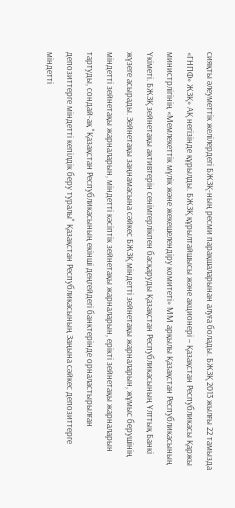сияқты әлеуметтік желілердегі БЖЗҚ-ның ресми парақшаларынан алуға болады. БЖЗҚ 2013 жылғы 22 тамызда «ГНПФ» ЖЗҚ» АҚ негізінде құрылды. БЖЗҚ құрылтайшысы және акционері – Қазақстан Республикасы Қаржы министрлігінің «Мемлекеттік мүлік және жекешелендіру комитеті» ММ арқылы Қазақстан Республикасының Үкіметі. БЖЗҚ зейнетақы активтерін сенімгерлікпен басқаруды Қазақстан Республикасының Ұлттық Банкі жүзеге асырады. Зейнетақы заңнамасына сәйкес БЖЗҚ міндетті зейнетақы жарналарын, жұмыс берушінің міндетті зейнетақы жарналарын, міндетті кәсіптік зейнетақы жарналарын, ерікті зейнетақы жарналарын тартуды, сондай-ақ "Қазақстан Республикасының екінші деңгейдегі банктерінде орналастырылған депозиттерге міндетті кепілдік беру туралы" Қазақстан Республикасының Заңына сәйкес депозиттерге міндетті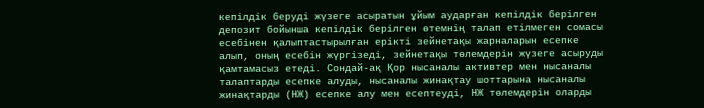кепілдік беруді жүзеге асыратын ұйым аударған кепілдік берілген депозит бойынша кепілдік берілген өтемнің талап етілмеген сомасы есебінен қалыптастырылған ерікті зейнетақы жарналарын есепке алып, оның есебін жүргізеді, зейнетақы төлемдерін жүзеге асыруды қамтамасыз етеді. Сондай-ақ Қор нысаналы активтер мен нысаналы талаптарды есепке алуды, нысаналы жинақтау шоттарына нысаналы жинақтарды (НЖ) есепке алу мен есептеуді, НЖ төлемдерін оларды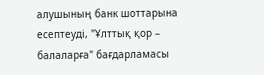алушының банк шоттарына есептеуді, "Ұлттық қор – балаларға" бағдарламасы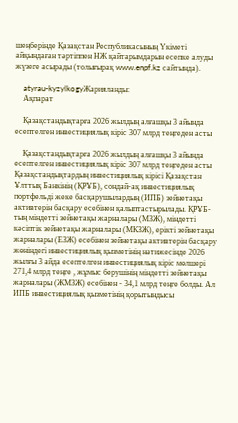шеңберінде Қазақстан Республикасының Үкіметі айқындаған тәртіппен НЖ қайтарымдарын есепке алуды жүзеге асырады (толығырақ www.enpf.kz сайтында).

    atyrau-kyzylkogyЖарияланды:
    Ақпарат

    Қазақстандықтарға 2026 жылдың алғашқы 3 айында есептелген инвестициялық кіріс 307 млрд теңгеден асты

    Қазақстандықтарға 2026 жылдың алғашқы 3 айында есептелген инвестициялық кіріс 307 млрд теңгеден асты Қазақстандықтардың инвестициялық кірісі Қазақстан Ұлттық Банкінің (ҚРҰБ), сондай-ақ инвестициялық портфельді жеке басқарушылардың (ИПБ) зейнетақы активтерін басқару есебінен қалыптастырылады. ҚРҰБ-тың міндетті зейнетақы жарналары (МЗЖ), міндетті кәсіптік зейнетақы жарналары (МКЗЖ), ерікті зейнетақы жарналары (ЕЗЖ) есебінен зейнетақы активтерін басқару жөніндегі инвестициялық қызметінің нәтижесінде 2026 жылғы 3 айда есептелген инвестициялық кіріс мөлшері 271,4 млрд теңге , жұмыс берушінің міндетті зейнетақы жарналары (ЖМЗЖ) есебінен - 34,1 млрд теңге болды. Ал ИПБ инвестициялық қызметінің қорытындысы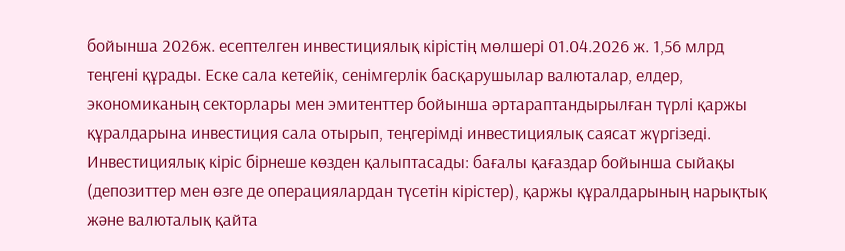бойынша 2026ж. есептелген инвестициялық кірістің мөлшері 01.04.2026 ж. 1,56 млрд теңгені құрады. Еске сала кетейік, сенімгерлік басқарушылар валюталар, елдер, экономиканың секторлары мен эмитенттер бойынша әртараптандырылған түрлі қаржы құралдарына инвестиция сала отырып, теңгерімді инвестициялық саясат жүргізеді. Инвестициялық кіріс бірнеше көзден қалыптасады: бағалы қағаздар бойынша сыйақы (депозиттер мен өзге де операциялардан түсетін кірістер), қаржы құралдарының нарықтық және валюталық қайта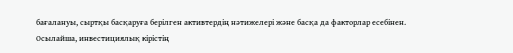бағалануы, сыртқы басқаруға берілген активтердің нәтижелері және басқа да факторлар есебінен. Осылайша, инвестициялық кірістің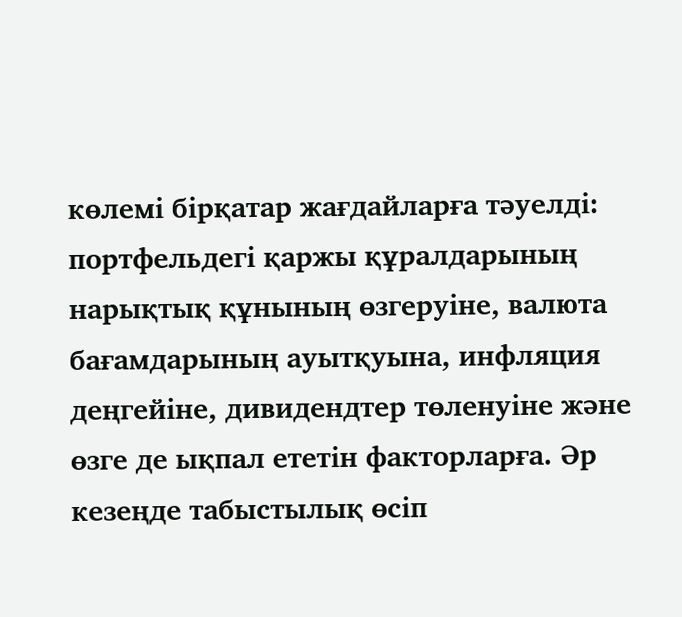көлемі бірқатар жағдайларға тәуелді: портфельдегі қаржы құралдарының нарықтық құнының өзгеруіне, валюта бағамдарының ауытқуына, инфляция деңгейіне, дивидендтер төленуіне және өзге де ықпал ететін факторларға. Әр кезеңде табыстылық өсіп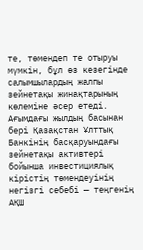те, төмендеп те отыруы мүмкін, бұл өз кезегінде салымшылардың жалпы зейнетақы жинақтарының көлеміне әсер етеді. Ағымдағы жылдың басынан бері Қазақстан Ұлттық Банкінің басқаруындағы зейнетақы активтері бойынша инвестициялық кірістің төмендеуінің негізгі себебі — теңгенің АҚШ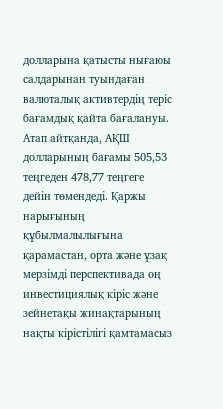долларына қатысты нығаюы салдарынан туындаған валюталық активтердің теріс бағамдық қайта бағалануы. Атап айтқанда, АҚШ долларының бағамы 505,53 теңгеден 478,77 теңгеге дейін төмендеді. Қаржы нарығының құбылмалылығына қарамастан, орта және ұзақ мерзімді перспективада оң инвестициялық кіріс және зейнетақы жинақтарының нақты кірістілігі қамтамасыз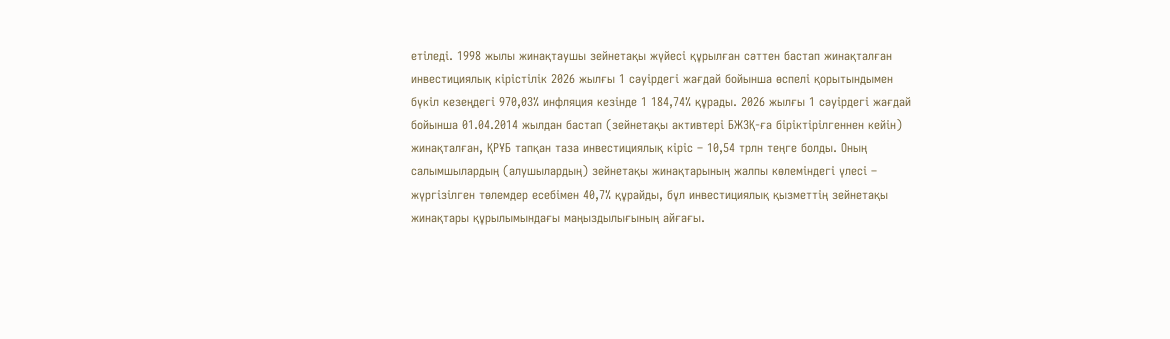етіледі. 1998 жылы жинақтаушы зейнетақы жүйесі құрылған сәттен бастап жинақталған инвестициялық кірістілік 2026 жылғы 1 сәуірдегі жағдай бойынша өспелі қорытындымен бүкіл кезеңдегі 970,03% инфляция кезінде 1 184,74% құрады. 2026 жылғы 1 сәуірдегі жағдай бойынша 01.04.2014 жылдан бастап (зейнетақы активтері БЖЗҚ-ға біріктірілгеннен кейін) жинақталған, ҚРҰБ тапқан таза инвестициялық кіріс – 10,54 трлн теңге болды. Оның салымшылардың (алушылардың) зейнетақы жинақтарының жалпы көлеміндегі үлесі – жүргізілген төлемдер есебімен 40,7% құрайды, бұл инвестициялық қызметтің зейнетақы жинақтары құрылымындағы маңыздылығының айғағы.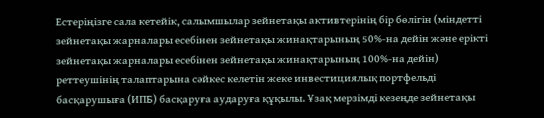Естеріңізге сала кетейік, салымшылар зейнетақы активтерінің бір бөлігін (міндетті зейнетақы жарналары есебінен зейнетақы жинақтарының 50%-на дейін және ерікті зейнетақы жарналары есебінен зейнетақы жинақтарының 100%-на дейін) реттеушінің талаптарына сәйкес келетін жеке инвестициялық портфельді басқарушыға (ИПБ) басқаруға аударуға құқылы. Ұзақ мерзімді кезеңде зейнетақы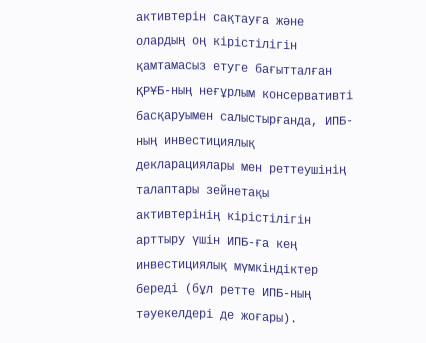активтерін сақтауға және олардың оң кірістілігін қамтамасыз етуге бағытталған ҚРҰБ-ның неғұрлым консервативті басқаруымен салыстырғанда, ИПБ-ның инвестициялық декларациялары мен реттеушінің талаптары зейнетақы активтерінің кірістілігін арттыру үшін ИПБ-ға кең инвестициялық мүмкіндіктер береді (бұл ретте ИПБ-ның тәуекелдері де жоғары).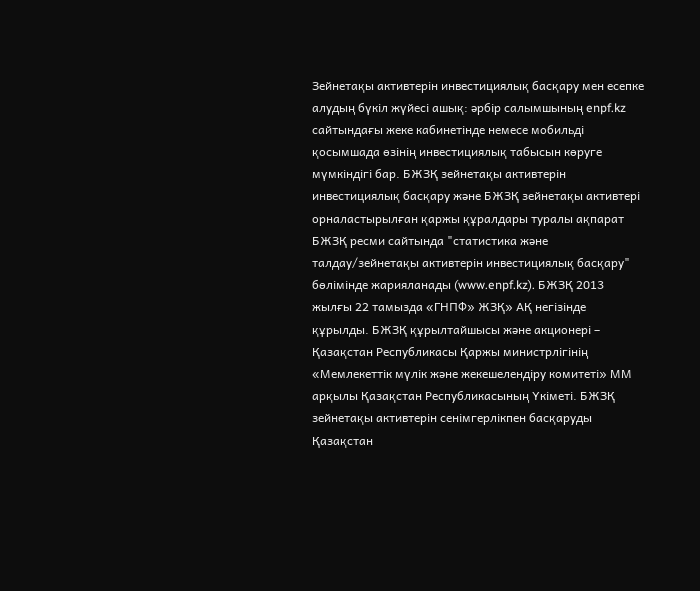Зейнетақы активтерін инвестициялық басқару мен есепке алудың бүкіл жүйесі ашық: әрбір салымшының enpf.kz сайтындағы жеке кабинетінде немесе мобильді қосымшада өзінің инвестициялық табысын көруге мүмкіндігі бар. БЖЗҚ зейнетақы активтерін инвестициялық басқару және БЖЗҚ зейнетақы активтері орналастырылған қаржы құралдары туралы ақпарат БЖЗҚ ресми сайтында "статистика және талдау/зейнетақы активтерін инвестициялық басқару" бөлімінде жарияланады (www.enpf.kz). БЖЗҚ 2013 жылғы 22 тамызда «ГНПФ» ЖЗҚ» АҚ негізінде құрылды. БЖЗҚ құрылтайшысы және акционері – Қазақстан Республикасы Қаржы министрлігінің «Мемлекеттік мүлік және жекешелендіру комитеті» ММ арқылы Қазақстан Республикасының Үкіметі. БЖЗҚ зейнетақы активтерін сенімгерлікпен басқаруды Қазақстан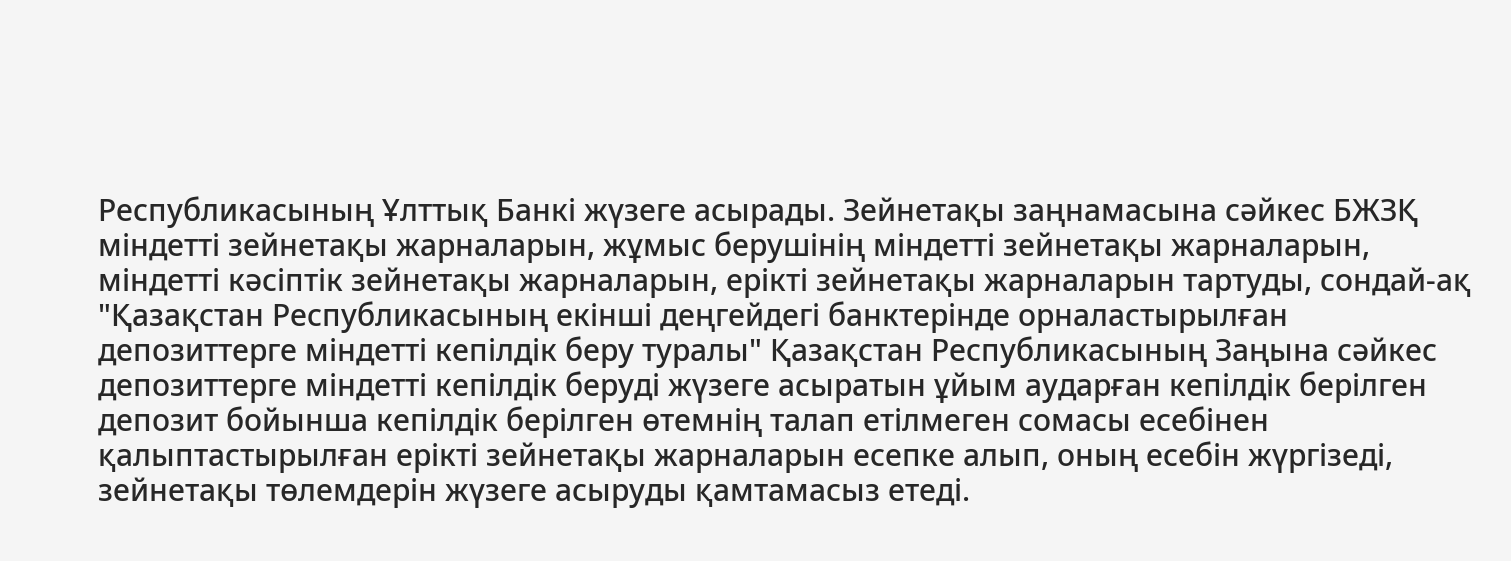Республикасының Ұлттық Банкі жүзеге асырады. Зейнетақы заңнамасына сәйкес БЖЗҚ міндетті зейнетақы жарналарын, жұмыс берушінің міндетті зейнетақы жарналарын, міндетті кәсіптік зейнетақы жарналарын, ерікті зейнетақы жарналарын тартуды, сондай-ақ "Қазақстан Республикасының екінші деңгейдегі банктерінде орналастырылған депозиттерге міндетті кепілдік беру туралы" Қазақстан Республикасының Заңына сәйкес депозиттерге міндетті кепілдік беруді жүзеге асыратын ұйым аударған кепілдік берілген депозит бойынша кепілдік берілген өтемнің талап етілмеген сомасы есебінен қалыптастырылған ерікті зейнетақы жарналарын есепке алып, оның есебін жүргізеді, зейнетақы төлемдерін жүзеге асыруды қамтамасыз етеді.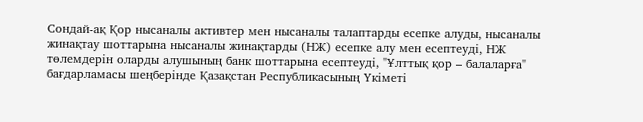Сондай-ақ Қор нысаналы активтер мен нысаналы талаптарды есепке алуды, нысаналы жинақтау шоттарына нысаналы жинақтарды (НЖ) есепке алу мен есептеуді, НЖ төлемдерін оларды алушының банк шоттарына есептеуді, "Ұлттық қор – балаларға" бағдарламасы шеңберінде Қазақстан Республикасының Үкіметі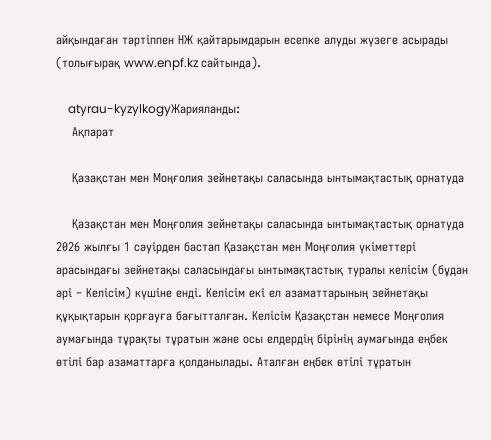айқындаған тәртіппен НЖ қайтарымдарын есепке алуды жүзеге асырады (толығырақ www.enpf.kz сайтында).

    atyrau-kyzylkogyЖарияланды:
    Ақпарат

    Қазақстан мен Моңғолия зейнетақы саласында ынтымақтастық орнатуда

    Қазақстан мен Моңғолия зейнетақы саласында ынтымақтастық орнатуда 2026 жылғы 1 сәуірден бастап Қазақстан мен Моңғолия үкіметтері арасындағы зейнетақы саласындағы ынтымақтастық туралы келісім (бұдан әрі – Келісім) күшіне енді. Келісім екі ел азаматтарының зейнетақы құқықтарын қорғауға бағытталған. Келісім Қазақстан немесе Моңғолия аумағында тұрақты тұратын және осы елдердің бірінің аумағында еңбек өтілі бар азаматтарға қолданылады. Аталған еңбек өтілі тұратын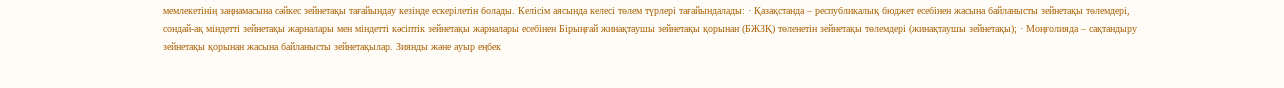мемлекетінің заңнамасына сәйкес зейнетақы тағайындау кезінде ескерілетін болады. Келісім аясында келесі төлем түрлері тағайындалады: · Қазақстанда – республикалық бюджет есебінен жасына байланысты зейнетақы төлемдері, сондай-ақ міндетті зейнетақы жарналары мен міндетті кәсіптік зейнетақы жарналары есебінен Бірыңғай жинақтаушы зейнетақы қорынан (БЖЗҚ) төленетін зейнетақы төлемдері (жинақтаушы зейнетақы); · Моңғолияда – сақтандыру зейнетақы қорынан жасына байланысты зейнетақылар. Зиянды және ауыр еңбек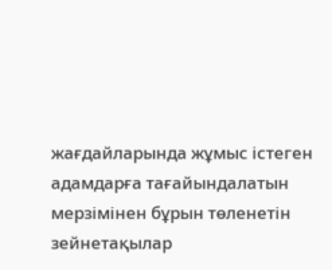жағдайларында жұмыс істеген адамдарға тағайындалатын мерзімінен бұрын төленетін зейнетақылар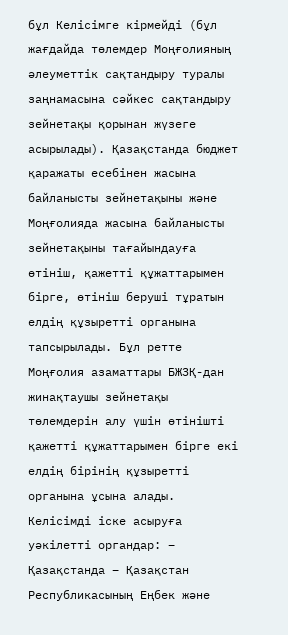бұл Келісімге кірмейді (бұл жағдайда төлемдер Моңғолияның әлеуметтік сақтандыру туралы заңнамасына сәйкес сақтандыру зейнетақы қорынан жүзеге асырылады). Қазақстанда бюджет қаражаты есебінен жасына байланысты зейнетақыны және Моңғолияда жасына байланысты зейнетақыны тағайындауға өтініш, қажетті құжаттарымен бірге, өтініш беруші тұратын елдің құзыретті органына тапсырылады. Бұл ретте Моңғолия азаматтары БЖЗҚ-дан жинақтаушы зейнетақы төлемдерін алу үшін өтінішті қажетті құжаттарымен бірге екі елдің бірінің құзыретті органына ұсына алады. Келісімді іске асыруға уәкілетті органдар: – Қазақстанда – Қазақстан Республикасының Еңбек және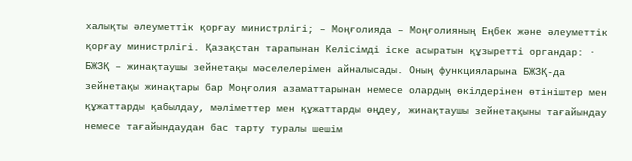халықты әлеуметтік қорғау министрлігі; – Моңғолияда – Моңғолияның Еңбек және әлеуметтік қорғау министрлігі. Қазақстан тарапынан Келісімді іске асыратын құзыретті органдар: · БЖЗҚ – жинақтаушы зейнетақы мәселелерімен айналысады. Оның функцияларына БЖЗҚ-да зейнетақы жинақтары бар Моңғолия азаматтарынан немесе олардың өкілдерінен өтініштер мен құжаттарды қабылдау, мәліметтер мен құжаттарды өңдеу, жинақтаушы зейнетақыны тағайындау немесе тағайындаудан бас тарту туралы шешім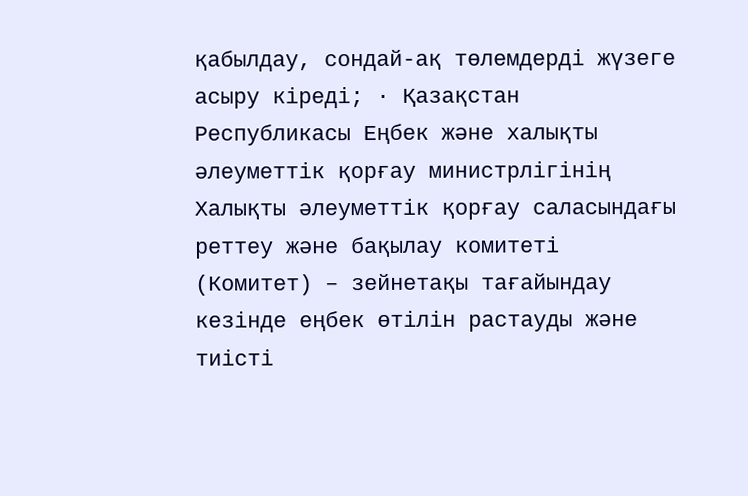қабылдау, сондай-ақ төлемдерді жүзеге асыру кіреді; · Қазақстан Республикасы Еңбек және халықты әлеуметтік қорғау министрлігінің Халықты әлеуметтік қорғау саласындағы реттеу және бақылау комитеті (Комитет) – зейнетақы тағайындау кезінде еңбек өтілін растауды және тиісті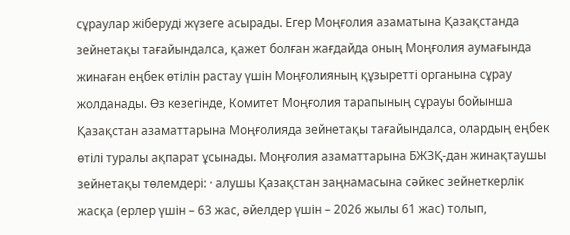сұраулар жіберуді жүзеге асырады. Егер Моңғолия азаматына Қазақстанда зейнетақы тағайындалса, қажет болған жағдайда оның Моңғолия аумағында жинаған еңбек өтілін растау үшін Моңғолияның құзыретті органына сұрау жолданады. Өз кезегінде, Комитет Моңғолия тарапының сұрауы бойынша Қазақстан азаматтарына Моңғолияда зейнетақы тағайындалса, олардың еңбек өтілі туралы ақпарат ұсынады. Моңғолия азаматтарына БЖЗҚ-дан жинақтаушы зейнетақы төлемдері: · алушы Қазақстан заңнамасына сәйкес зейнеткерлік жасқа (ерлер үшін – 63 жас, әйелдер үшін – 2026 жылы 61 жас) толып,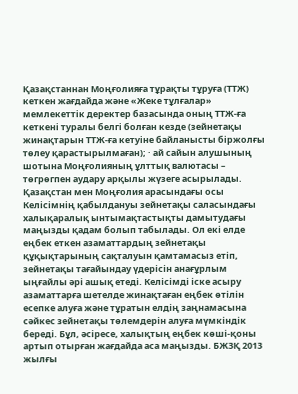Қазақстаннан Моңғолияға тұрақты тұруға (ТТЖ) кеткен жағдайда және «Жеке тұлғалар» мемлекеттік деректер базасында оның ТТЖ-ға кеткені туралы белгі болған кезде (зейнетақы жинақтарын ТТЖ-ға кетуіне байланысты біржолғы төлеу қарастырылмаған); · ай сайын алушының шотына Моңғолияның ұлттық валютасы – төгрөгпен аудару арқылы жүзеге асырылады. Қазақстан мен Моңғолия арасындағы осы Келісімнің қабылдануы зейнетақы саласындағы халықаралық ынтымақтастықты дамытудағы маңызды қадам болып табылады. Ол екі елде еңбек еткен азаматтардың зейнетақы құқықтарының сақталуын қамтамасыз етіп, зейнетақы тағайындау үдерісін анағұрлым ыңғайлы әрі ашық етеді. Келісімді іске асыру азаматтарға шетелде жинақтаған еңбек өтілін есепке алуға және тұратын елдің заңнамасына сәйкес зейнетақы төлемдерін алуға мүмкіндік береді. Бұл, әсіресе, халықтың еңбек көші-қоны артып отырған жағдайда аса маңызды. БЖЗҚ 2013 жылғы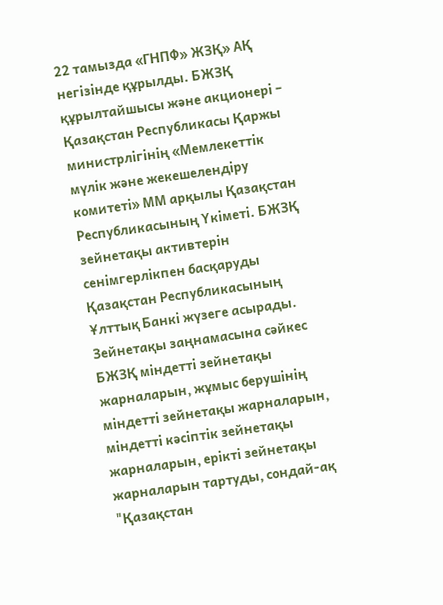22 тамызда «ГНПФ» ЖЗҚ» АҚ негізінде құрылды. БЖЗҚ құрылтайшысы және акционері – Қазақстан Республикасы Қаржы министрлігінің «Мемлекеттік мүлік және жекешелендіру комитеті» ММ арқылы Қазақстан Республикасының Үкіметі. БЖЗҚ зейнетақы активтерін сенімгерлікпен басқаруды Қазақстан Республикасының Ұлттық Банкі жүзеге асырады. Зейнетақы заңнамасына сәйкес БЖЗҚ міндетті зейнетақы жарналарын, жұмыс берушінің міндетті зейнетақы жарналарын, міндетті кәсіптік зейнетақы жарналарын, ерікті зейнетақы жарналарын тартуды, сондай-ақ "Қазақстан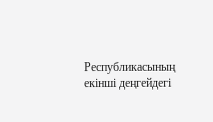Республикасының екінші деңгейдегі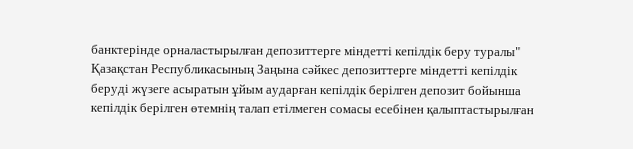банктерінде орналастырылған депозиттерге міндетті кепілдік беру туралы" Қазақстан Республикасының Заңына сәйкес депозиттерге міндетті кепілдік беруді жүзеге асыратын ұйым аударған кепілдік берілген депозит бойынша кепілдік берілген өтемнің талап етілмеген сомасы есебінен қалыптастырылған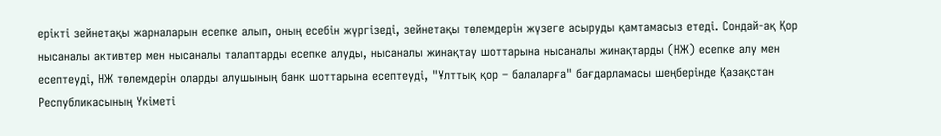ерікті зейнетақы жарналарын есепке алып, оның есебін жүргізеді, зейнетақы төлемдерін жүзеге асыруды қамтамасыз етеді. Сондай-ақ Қор нысаналы активтер мен нысаналы талаптарды есепке алуды, нысаналы жинақтау шоттарына нысаналы жинақтарды (НЖ) есепке алу мен есептеуді, НЖ төлемдерін оларды алушының банк шоттарына есептеуді, "Ұлттық қор – балаларға" бағдарламасы шеңберінде Қазақстан Республикасының Үкіметі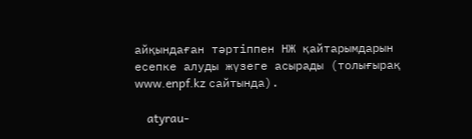айқындаған тәртіппен НЖ қайтарымдарын есепке алуды жүзеге асырады (толығырақ www.enpf.kz сайтында).

    atyrau-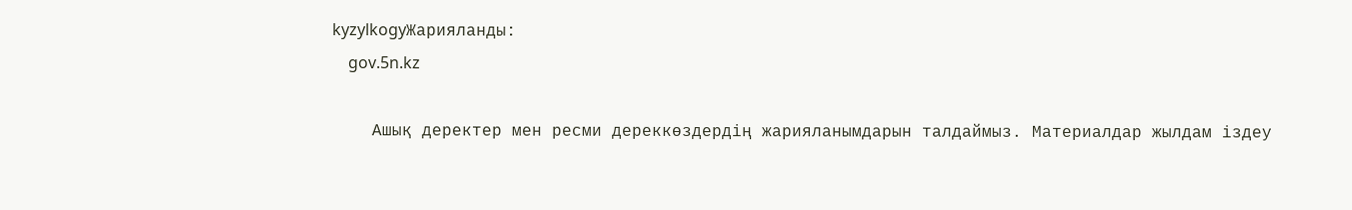kyzylkogyЖарияланды:
    gov.5n.kz

    Ашық деректер мен ресми дереккөздердің жарияланымдарын талдаймыз. Материалдар жылдам іздеу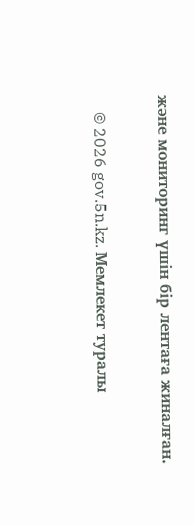және мониторинг үшін бір лентаға жиналған.

    © 2026 gov.5n.kz. Мемлекет туралы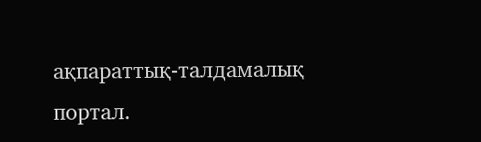ақпараттық-талдамалық портал.